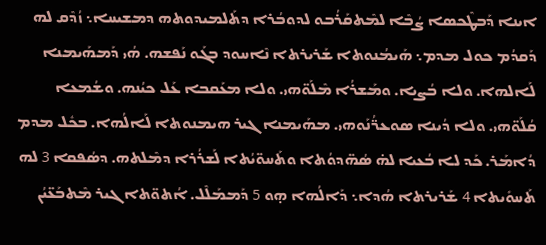ܐܝܢܐ ܕܰܒܛܶܟܣܐ ܨܳܒܶܐ ܠܡܶܬܩܰܪܳܒܘ ܠܕܘܒܳܪܐ ܕܬܰܠܡܝܕܘܬܗ ܕܡܫܝܚܐ܆ ܙܳܕܶܩ ܠܗ ܕܰܩܕܳܡ ܟܘܠ ܡܕܡ܆ ܗܰܝܡܳܢܘܬܐ ܫܰܪܝܪܬܐ ܢܶܐܚܘܕ ܒܓܰܘ ܢܰܦܫܗ. ܗܳܝ ܕܰܡܗܰܝܡܢܐ ܠܰܐܠܗܐ. ܘܠܐ ܒܳܨܝܐ. ܘܡܰܫܪܳܐ ܡܶܠܰܘ̈ܗܝ. ܘܠܐ ܡܥܰܩܒܐ ܥܰܠ ܟܝܳܢܗ. ܘܫܳܡܥܐ ܩܳܠܰܘ̈ܗܝ. ܘܠܐ ܕܳܝܢܐ ܣܘܥܪ̈ܳܢܰܘܗܝ. ܡܗܰܝܡܢܐ ܓܝܪ ܗܝܡܢܘܬܐ ܠܰܐܠܳܗܐ. ܒܟܽܠ ܡܕܡ ܕܳܐܡܰܪ. ܟܰܕ ܠܐ ܒܳܥܝܐ ܠܗ̇ ܣܳܗ̈ܕܘܳܬܐ ܘܬܰܚܘ̈ܝܳܬܐ ܠܰܫܪܳܪܐ ܕܡܶܠܬܗ. ܕܣܳܦܩܐ 3 ܠܗ ܬܰܚܘܺܝܬܐ 4 ܫܰܪܝܪܬܐ ܗܳܕܐ܆ ܕܰܐܠܳܗܐ ܗ̣ܘ 5 ܕܰܡܡܰܠܶܠ. ܐܳܬܘ̈ܬܐ ܓܝܪ ܡܶܬܒܰܥ̈ܝܳܢ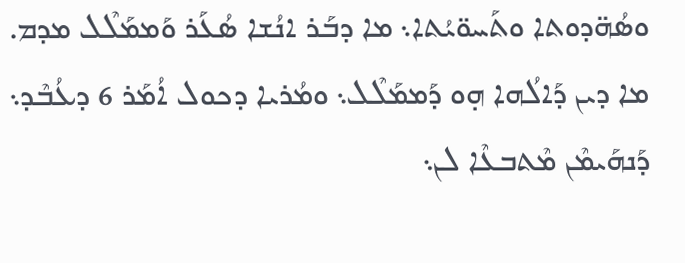ܘܣܳܗ̈ܕܘܬܐ ܘܬܰܚܘ̈ܝܳܬܐ܆ ܡܐ ܕܒܰܪ ܐܢܳܫܐ ܣܳܥܰܪ ܘܰܡܡܰܠܶܠ ܡܕܡ. ܡܐ ܕܝܢ ܕܰܐܠܳܗܐ ܗ̣ܘ ܕܰܡܡܰܠܶܠ܆ ܘܡܳܪܝܐ ܕܟܘܠ ܐܳܡܰܪ 6 ܕܥܳܒܶܕ܆ ܕܰܢܗܰܝܡܶܢ ܡܶܬܒܥܶܐ ܠܢ܆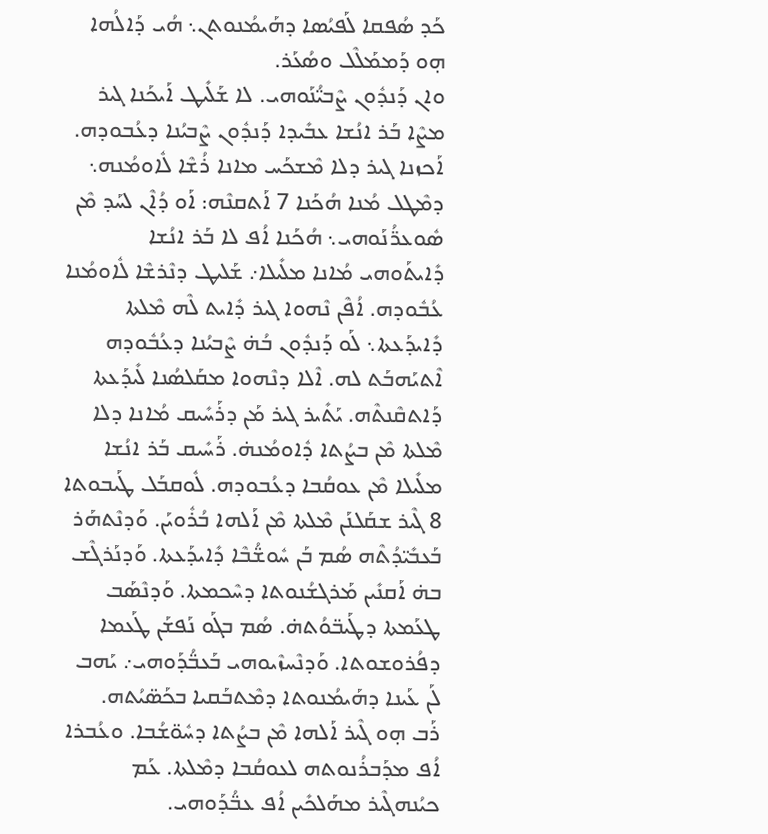ܟܰܕ ܣܳܦܩܐ ܠܰܦܝܳܣܐ ܕܗܰܝܡܳܢܘܬܢ܆ ܗܳܝ ܕܰܐܠܳܗܐ ܗ̣ܘ ܕܰܡܡܰܠܶܠ ܘܣܳܥܰܪ.
ܘܐܢ ܕܰܢܕܽܘܢ ܨܶܒܝ̈ܳܢܰܘܗܝ. ܠܐ ܫܰܠܺܝܛ ܐܰܝܟܰܢܐ ܓܝܪ ܡܨܶܐ ܒܰܪ ܐܢܳܫܐ ܥܒܺܝܕܐ ܕܰܢܕܽܘܢ ܨܶܒܝܳܢܐ ܕܥܳܒܘܕܗ. ܐܰܟܙܢܐ ܓܝܪ ܕܠܐ ܡܶܫܟܰܚ ܡܐܢܐ ܪܳܫܶܐ ܠܽܐܘܡܳܢܗ܆ ܕܡܶܛܠ ܡܳܢܐ ܗܳܟܰܢܐ 7 ܐܰܬܩܢܶܗ: ܐܰܘ ܕܳܐܶܢ ܠܚܰܕ ܡܶܢ ܣܽܘܥܪ̈ܳܢܰܘܗܝ܆ ܗܳܟܰܢܐ ܐܳܦ ܠܐ ܒܰܪ ܐܢܳܫܐ ܕܺܐܝܬܰܘܗܝ ܡܳܐܢܐ ܡܠܺܝܠܐ܇ ܫܰܠܝܛ ܕܢܶܪܫܶܐ ܠܽܐܘܡܳܢܐ ܥܳܒܽܘܕܗ. ܐܳܦܶܢ ܢܶܗܘܐ ܓܝܪ ܕܺܐܝܬ ܠܶܗ ܡܶܠܬܐ ܕܺܐܝܕܰܥܬܐ܆ ܠܰܘ ܕܰܢܕܽܘܢ ܒܳܗ̇ ܨܶܒܝܳܢܐ ܕܥܳܒܽܘܕܗ ܐܶܬܝܰܗܒܰܬ ܠܗ. ܐܶܠܐ ܕܢܶܗܘܐ ܡܩܰܠܣܳܢܐ ܠܺܝܕܰܥܬܐ ܕܰܐܬܩܶܢܬܶܗ. ܝܰܬܺܝܪ ܓܝܪ ܡܰܢ ܕܪܰܚܺܝܩ ܡܳܐܢܐ ܕܠܐ ܡܶܠܬܐ ܡܶܢ ܒܨܳܬܐ ܕܽܐܘܡܳܢܗ̇. ܪܰܚܺܝܩ ܒܰܪ ܐܢܳܫܐ ܡܠܺܝܠܐ ܡܶܢ ܥܘܩܳܒܐ ܕܥܳܒܘܕܗ. ܠܽܘܩܒܰܠ ܛܰܝܒܘܬܐ 8 ܓܶܝܪ ܫܩܰܠܢܰܢ ܡܶܠܬܐ ܡܶܢ ܐܰܠܗܐ ܒܳܪܽܘܝܰܢ. ܘܰܕܢܶܬܗܰܪ ܒܰܥܒܺܝ̈ܕܳܬܶܗ ܣܳܡ ܒܰܢ ܚܽܘܫ̈ܳܒܶܐ ܕܺܐܝܕܰܥܬܐ. ܘܰܕܢܰܪܓܶܫ ܒܗ̇ ܐܰܩܢܺܝܢ ܡܰܪܓܫܳܢܘܬܐ ܕܚܶܟܡܬܐ. ܘܰܕܢܶܣܰܒ ܛܥܰܡܬܐ ܕܛܰܝܒ̈ܘܳܬܗ̇. ܣܳܡ ܒܓܰܘ ܢܰܦܫܰܢ ܛܰܥܡܐ ܕܦܳܪܘܫܘܬܐ. ܘܰܕܢܶܚܙܶܝܘܗܝ ܒܰܥܒ̈ܳܕܰܘܗܝ܇ ܝܰܗܒ ܠܰܢ ܥܰܝܢܐ ܕܗܰܝܡܳܢܘܬܐ ܕܡܶܬܒܰܩܝܐ ܒܟܰܣ̈ܝܳܬܗ.
ܪܰܒ ܗ̣ܘ ܓܶܝܪ ܐܰܠܗܐ ܡܶܢ ܒܨܳܬܐ ܕܚܽܘ̈ܫܳܒܐ. ܘܥܳܒܪܐ ܐܳܦ ܡܕܰܒܪܳܢܘܬܗ ܠܥܘܩܳܒܐ ܕܡܶܠܬܐ. ܥܰܡ ܟܝܳܢܗܓܶܝܪ ܡܗܰܠܟܺܝܢ ܐܳܦ ܥܒ̈ܳܕܰܘܗܝ.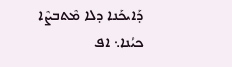ܕܰܐܝܟܰܢܐ ܕܠܐ ܡܶܬܒܨܶܐ ܟܝܳܢܐ܆ ܐܦ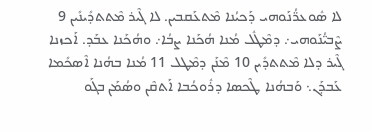ܠܐ ܣܽܘܥܪ̈ܳܢܰܘܗܝ ܕܰܟܝܳܢܐ ܡܶܬܥܰܩܒܝܢ. ܠܐ ܓܶܝܪ ܡܶܬܬܕܺܝܢܺܝܢ 9 ܨܶܒܝ̈ܳܢܰܘܗܝ܇ ܕܡܶܛܽܠ ܡܳܢܐ ܗܳܟܰܢܐ ܨܒܳܐ܇ ܘܗܳܟܰܢܐ ܥܒܰܕ. ܐܰܟܙܢܐ ܓܶܝܪ ܕܠܐ ܡܶܬܬܕܺܝܢ 10 ܡܶܢܰܢ ܕܡܶܛܠ 11 ܡܳܢܐ ܒܗܳܢܐ ܐܶܣܟܺܡܐ ܥܰܒܕܰܢ܆ ܘܰܒܗܳܢܐ ܛܶܟܣܐ ܕܪܽܘܟܳܒܐ ܐܰܬܩܶܢ ܘܣܳܡܰܢ ܒܓܰܘ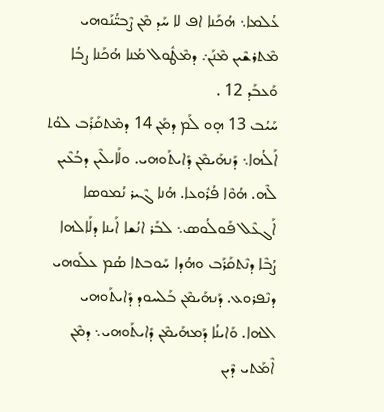ܥܳܠܡܐ܆ ܗܳܟܰܢܐ ܐܦ ܠܐ ܚܰܕ ܡܶܢ ܨܶܒܝ̈ܳܢܰܘܗܝ ܡܶܬܪܫܶܝܢ ܡܶܢܰܢ܇ ܕܡܶܛܽܘܠ ܡܳܢܐ ܗܳܟܰܢܐ ܨܒܳܐ ܘܰܥܒܰܕ 12 .
ܚܰܝܳܒ 13 ܗ̣ܘ ܠܰܡ ܕܡܰܢ 14 ܕܡܶܬܩܰܪܰܒ ܠܘܳܬ ܐܰܠܳܗܐ܆ ܕܰܢܗܰܝܡܶܢ ܕܺܐܝܬܰܘܗܝ. ܘܠܰܐܝܠܶܝܢ ܕܒܳܥܶܝܢ ܠܶܗ. ܗܳܘܶܐ ܦܳܪܽܘܥܐ. ܗܳܢܐ ܓܶܝܪ ܢܳܡܘܣܐ ܐܰܓܥܶܠ ܦܰܘܠܳܘܣ܆ ܠܒܰܪ ܐܢܳܫܐ ܐܰܝܢܐ ܕܠܰܐܠܗܐ ܨܳܒܶܐ ܕܢܶܬܩܰܪܰܒ ܘܗܳܕܐ ܚܰܘܒܬܐ ܣܳܡ ܥܠܰܘܗܝ ܕܢܶܦܪܘܥ. ܕܰܢܗܰܝܡܶܢ ܒܰܠܚܘܕ ܕܺܐܝܬܰܘܗܝ ܐܠܗܐ. ܘܰܐܝܢܳܐ ܕܰܡܗܰܝܡܶܢ ܕܺܐܝܬܰܘܗܝ܆ ܕܡܶܢ ܐܶܡܰܬܝ ܕܶܝܢ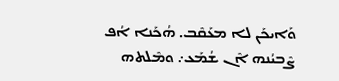ܘܰܐܝܟܰܢ ܠܐ ܡܥܰܩܶܒ. ܗܳܟܰܢܐ ܐܳܦ ܨܶܒܝܳܢܗ ܐܶܢ ܫܳܡܰܥ܇ ܘܡܶܠܬܗ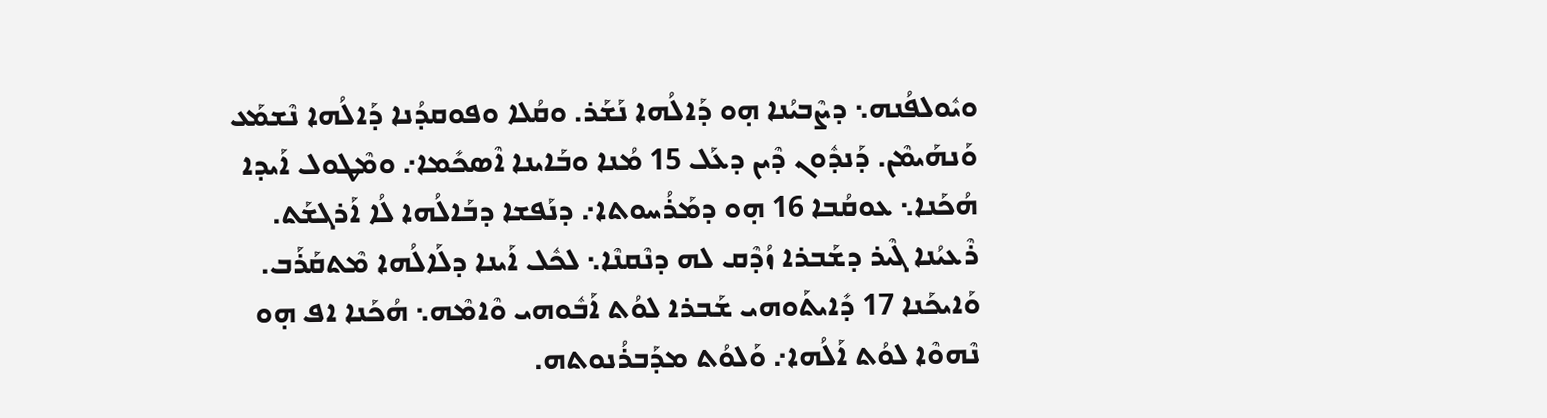ܘܝܽܘܠܦܳܢܗ܆ ܕܨܶܒܝܳܢܐ ܗ̣ܘ ܕܰܐܠܳܗܐ ܢܰܫܰܪ. ܘܩܳܠܐ ܘܦܘܩܕܳܢܐ ܕܰܐܠܳܗܐ ܢܶܫܡܰܥ ܘܰܢܗܰܝܡܶܢ. ܕܰܢܕܽܘܢ ܕܶܝܢ ܕܥܰܠ 15 ܡܳܢܐ ܘܒܰܐܝܢܐ ܐܶܣܟܺܡܐ܇ ܘܡܶܛܘܠ ܐܰܝܕܐ ܗܳܟܰܢܐ܆ ܥܘܩܳܒܐ 16 ܗ̣ܘ ܕܡܰܪܳܚܘܬܐ܇ ܕܢܰܦܫܐ ܕܒܰܐܠܳܗܐ ܠܳܐ ܐܰܪܓܫܰܬ.
ܪܶܥܝܳܢܐ ܓܶܝܪ ܕܫܰܒܪܐ ܙܳܕܶܩ ܠܗ ܕܢܶܩܢܶܐ܆ ܠܟܽܠ ܐܰܝܢܐ ܕܠܰܐܠܳܗܐ ܡܶܬܩܰܪܰܒ. ܘܰܐܝܟܰܢܐ 17 ܕܺܐܝܬܰܘܗܝ ܫܰܒܪܐ ܠܘܳܬ ܐܰܒܽܘܗܝ ܘܶܐܡܶܗ܆ ܗܳܟܰܢܐ ܐܦ ܗ̣ܘ ܢܶܗܘܶܐ ܠܘܳܬ ܐܰܠܳܗܐ܇ ܘܰܠܘܳܬ ܡܕܰܒܪܳܢܘܬܗ.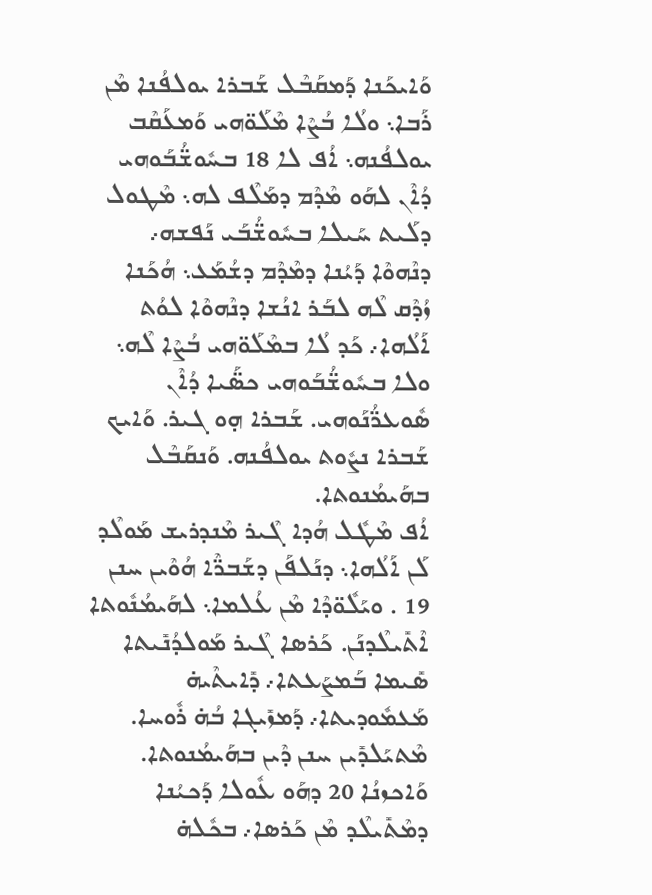ܘܰܐܝܟܰܢܐ ܕܰܡܩܰܒܶܠ ܫܰܒܪܐ ܝܘܠܦܳܢܐ ܡܶܢ ܪܰܒܐ܆ ܘܠܳܐ ܒܳܨܶܐ ܡܶܠܰܘ̈ܗܝ ܘܰܡܥܰܩܶܒ ܝܘܠܦܳܢܗ܆ ܐܳܦ ܠܐ 18 ܒܚܽܘܫ̈ܳܒܰܘܗܝ ܕܳܐܶܢ ܠܗܰܘ ܡܶܕܶܡ ܕܡܰܠܶܦ ܠܗ܆ ܡܶܛܘܠ ܕܠܰܝܬ ܚܰܝܠܐ ܒܚܽܘܫ̈ܳܒܰܝ ܢܰܦܫܗ܇ ܕܢܶܗܘܶܐ ܕܰܝܳܢܐ ܕܡܶܕܶܡ ܕܫܳܡܰܥ܆ ܗܳܟܰܢܐ ܙܳܕܶܩ ܠܶܗ ܠܒܰܪ ܐܢܳܫܐ ܕܢܶܗܘܶܐ ܠܘܳܬ ܐܰܠܳܗܐ܇ ܟܰܕ ܠܳܐ ܒܡܶܠܰܘ̈ܗܝ ܒܳܨܶܐ ܠܶܗ܆ ܘܠܐ ܒܚܽܘܫ̈ܳܒܰܘܗܝ ܟܣ̈ܰܝܐ ܕܳܐܶܢ ܣܽܘܥܪ̈ܳܢܰܘܗܝ. ܫܰܒܪܐ ܗ̣ܘ ܓܝܪ. ܘܰܐܝܟ ܫܰܒܪܐ ܢܨܽܘܬ ܝܘܠܦܳܢܗ. ܘܰܢܩܰܒܶܠ ܒܗܰܝܡܳܢܘܬܐ.
ܐܳܦ ܡܶܛܽܠ ܗܳܕܐ ܓܶܝܪ ܡܶܢܕܪܝܫ ܡܰܘܠܶܕ ܠܰܢ ܐܰܠܳܗܐ܆ ܕܢܰܠܦܰܢ ܕܫܰܒܪ̈ܶܐ ܗܳܘܶܝܢ ܚܢܢ 19 . ܘܝܰܠܽܘ̈ܕܶܐ ܡܶܢ ܥܳܠܡܐ܆ ܠܗܰܝܡܳܢܽܘܬܐ ܐܶܬܺܝܠܶܕܢܰܢ. ܟܰܪܣܐ ܓܶܝܪ ܡܰܘܠܕܳܢܺܝܬܐ ܣܺܝܡܐ ܒܰܡܨܰܥܬܐ܇ ܕܺܐܝܬܶܝܗ̇ ܡܰܥܡܽܘܕܝܬܐ܇ ܕܰܡܙܺܝܓܐ ܒܳܗ̇ ܪܽܘܚܐ. ܡܶܬܝܰܠܕܺܝܢ ܚܢܢ ܕܶܝܢ ܒܗܰܝܡܳܢܘܬܐ. ܘܰܐܟܙܢܳܐ 20 ܕܗܰܘ ܥܽܘܠܐ ܕܰܟܝܳܢܐ ܕܡܶܬܺܝܠܶܕ ܡܶܢ ܟܰܪܣܐ܇ ܒܟܽܠܗ̇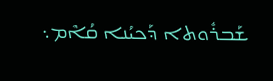ܫܰܒܪܽܘܬܐ ܕܰܟܝܳܢܐ ܩܳܐܶܡ܆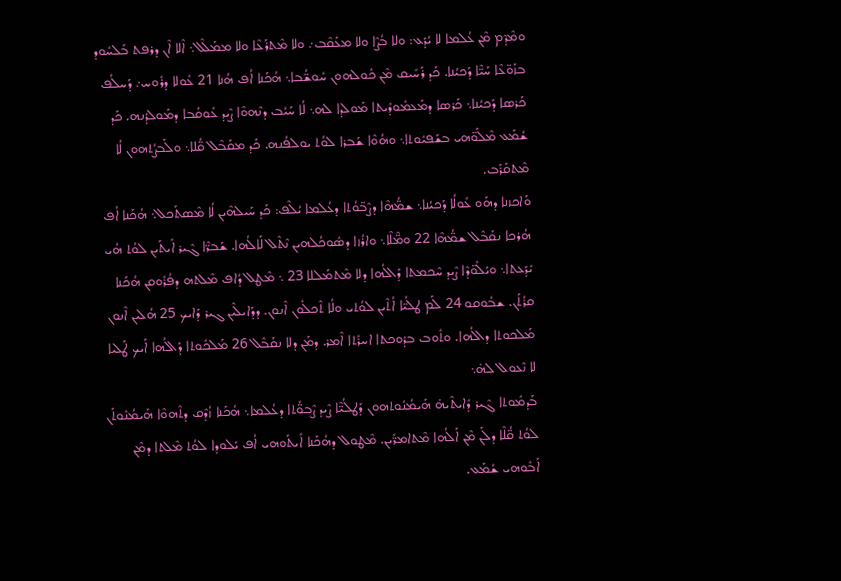ܘܡܶܕܶܡ ܡܶܢ ܥܳܠܡܐ ܠܐ ܝܳܕܰܥ: ܘܠܐ ܒܳܨܶܐ ܘܠܐ ܡܥܰܩܶܒ܇ ܘܠܐ ܡܶܬܪܰܥܶܐ ܘܠܐ ܡܡܰܠܶܠ܆ ܐܶܠܐ ܐܶܢ ܕܪܦܬ ܒܰܠܚܽܘܕ ܒܙܰܘ̈ܥܶܐ ܚܰܝ̈ܶܐ ܕܰܟܝܳܢܐ. ܟܰܕ ܪܰܚܺܝܩ ܡܶܢ ܟܽܘܠܗܘܢ ܚܽܘܫ̈ܳܒܐ܆ ܗܳܟܰܢܐ ܐܳܦ ܗܳܢܐ 21 ܥܽܘܠܐ ܕܪܽܘܚ܇ ܕܰܚܠܳܦ ܟܰܪܣܐ ܕܰܟܝܳܢܐ܆ ܟܰܪܣܐ ܕܡܰܥܡܽܘܕܺܝܬܐ ܡܰܘܠܕܐ ܠܗ܆ ܠܳܐ ܚܰܝܳܒ ܕܢܶܗܘܶܐ ܨܶܝܕ ܥܽܘܩܳܒܐ ܕܡܰܘܠܕܳܢܗ. ܟܰܕ ܫܳܡܰܥ ܡܶܠܰܘ̈ܗܝ ܒܫܰܦܝܽܘܬܐ܆ ܘܗܳܘܶܐ ܫܰܒܪܐ ܠܘܳܬ ܝܘܠܦܳܢܗ. ܟܰܕ ܡܩܰܒܶܠ ܩ̈ܳܠܐ܆ ܘܠܰܒܨܳܬܗܘܢ ܠܳܐ ܡܶܬܩܰܪܰܒ.
ܘܰܐܟܙܢܐ ܕܗܰܘ ܥܽܘܠܳܐ ܕܰܟܝܳܢܐ܆ ܫܡ̈ܳܗܶܐ ܕܨܶܒ̈ܘܳܬܐ ܕܥܳܠܡܐ ܝܳܠܶܦ: ܟܰܕ ܚܰܝܠܗܶܝܢ ܠܳܐ ܡܶܣܬܰܟܠ܆ ܗܳܟܰܢܐ ܐܳܦ ܗܳܪܟܐ ܢܩܰܒܶܠ ܫܡ̈ܳܗܶܐ 22 ܘܡ̈ܶܠܶܐ܆ ܘܐܪܳܙܐ ܕܣܽܘܟܳܠܗܝܢ ܢܶܬܶܠ ܠܰܐܠܳܗܐ. ܫܰܒܪ̈ܶܐ ܓܶܝܪ ܐܺܝܬܰܝܢ ܠܘܳܬ ܗܳܝ ܝܺܕܰܥܬܐ܆ ܘܝܰܠܽܘ̈ܕܶܐ ܨܶܝܕ ܚܶܟܡܬܐ ܕܰܐܠܳܗܐ ܕܠܐ ܡܶܬܡܰܠܠܐ 23 ܆ ܡܶܛܠ ܕܳܐܦ ܡܶܠܬܗ ܕܦܳܪܽܘܩܢ ܗܳܟܰܢܐ ܩܪܳܬܰܢ. ܫܒܽܘܩܘ 24 ܠܰܡ ܛܠܳܝ̈ܐ ܐܳܬܶܝܢ ܠܘܳܬܝ ܘܠܳܐ ܬܶܟܠܽܘܢ ܐܶܢܘܢ. ܕܕܰܐܝܠܶܝܢ ܓܝܪ ܕܰܐܝܟ 25 ܗܳܠܝܢ ܐܶܢܘܢ ܡܰܠܟܘܬܐ ܕܐܠܳܗܐ. ܘܬܽܘܒ ܒܕܽܘܟܬܐ ܐܚܪܺܬܐ ܐܶܡܪ. ܕܡܰܢ ܕܠܐ ܢܩܰܒܶܠ 26 ܡܰܠܟܽܘܬܐ ܕܰܐܠܳܗܐ ܐܰܝܟ ܛܰܠܝܐ ܠܐ ܢܶܥܘܠ ܠܗ̇܆
ܒܰܕܡܽܘܬܐ ܓܶܝܪ ܕܺܐܝܬܶܝܗ̇ ܗܰܝܡܳܢܽܘܬܗܘܢ ܕܰܛܠܳܝ̈ܶܐ ܨܶܝܕ ܨܶܒܘ̈ܳܬܐ ܕܥܳܠܡܐ܆ ܗܳܟܰܢܐ ܙܳܕܶܩ ܕܬܶܗܘܶܐ ܗܰܝܡܳܢܽܘܬܰܢ ܠܘܳܬ ܩ̈ܳܠܶܐ ܕܠܰܢ ܡܶܢ ܐܰܠܳܗܐ ܡܶܬܐܡܪ̈ܺܝܢ. ܡܶܛܘܠ ܕܗܳܟܰܢܐ ܐܺܝܬܰܘܗܝ ܐܳܦ ܝܰܠܘܕܐ ܠܘܳܬ ܡܶܠܬܐ ܕܡܶܢ ܐܰܒܽܘܗܝ ܫܳܡܰܥ.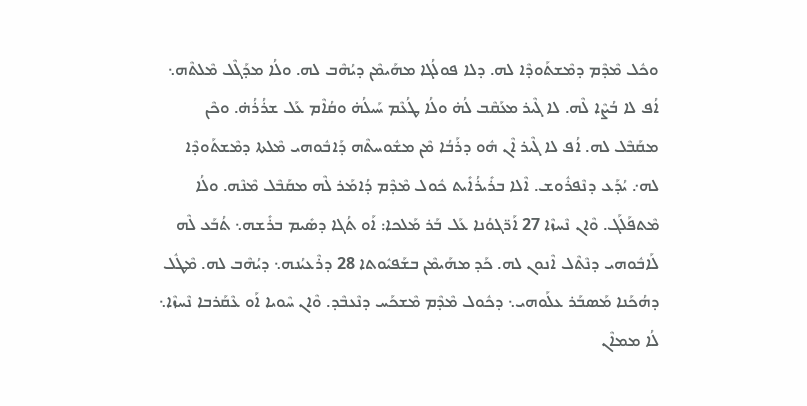ܘܟܽܠ ܡܶܕܶܡ ܕܡܶܫܬܰܘܕܶܐ ܠܗ. ܕܠܐ ܦܘܠܳܓܐ ܡܗܰܝܡܶܢ ܕܝܳܗܶܒ ܠܗ. ܘܠܳܐ ܡܕܰܓܶܠ ܡܶܠܬܶܗ܆ ܐܳܦ ܠܐ ܒܳܨܶܐ ܠܶܗ. ܠܐ ܓܶܝܪ ܡܥܰܩܶܒ ܠܳܗ̇ ܘܠܳܐ ܛܳܥܶܡ ܚܰܝܠܳܗ̇ ܘܩܳܐܶܡ ܥܰܠ ܫܪܳܪܳܗ̇. ܘܟܶܢ ܡܩܰܒܶܠ ܠܗ. ܐܳܦ ܠܐ ܓܶܝܪ ܐܶܢ ܗܽܘ ܕܪܰܒܳܐ ܡܶܢ ܡܫܽܘܚܬܶܗ ܕܰܐܒܽܘܗܝ ܡܶܠܬܐ ܕܡܶܫܬܰܘܕܶܐ ܠܗ܇ ܝܳܕܰܥ ܕܢܶܦܪܽܘܫ. ܐܶܠܐ ܒܪܺܝܪܳܐܺܝܬ ܟܽܘܠ ܡܶܕܶܡ ܕܳܐܡܰܪ ܠܶܗ ܡܩܰܒܶܠ ܡܶܢܶܗ. ܘܠܳܐ ܡܶܬܦܰܠܰܓ. ܘܶܐܢ ܢܶܚܙܶܐ 27 ܐܰܪ̈ܓܘܳܢܐ ܥܰܠ ܒܰܪ ܡܰܠܟܐ: ܐܰܘ ܬܳܓܐ ܕܣܺܝܡ ܒܪܺܫܗ܆ ܬܳܒܰܥ ܠܶܗ ܠܰܐܒܽܘܗܝ ܕܢܶܬܶܠ ܐܶܢܘܢ ܠܗ. ܟܰܕ ܡܗܰܝܡܶܢ ܒܫܰܦܝܽܘܬܐ 28 ܕܪܶܥܝܳܢܗ܆ ܕܝܳܗܶܒ ܠܗ. ܡܶܛܽܠ ܕܗܳܟܰܢܐ ܡܰܣܒܰܪ ܥܠܰܘܗܝ܆ ܕܟܽܘܠ ܡܶܕܶܡ ܡܶܫܟܰܚ ܕܢܶܥܒܶܕ. ܘܶܐܢ ܚܶܘܝܐ ܐܰܘ ܥܶܩܰܪܒܐ ܢܶܚܙܶܐ܆ ܠܳܐ ܡܡܐܶܢ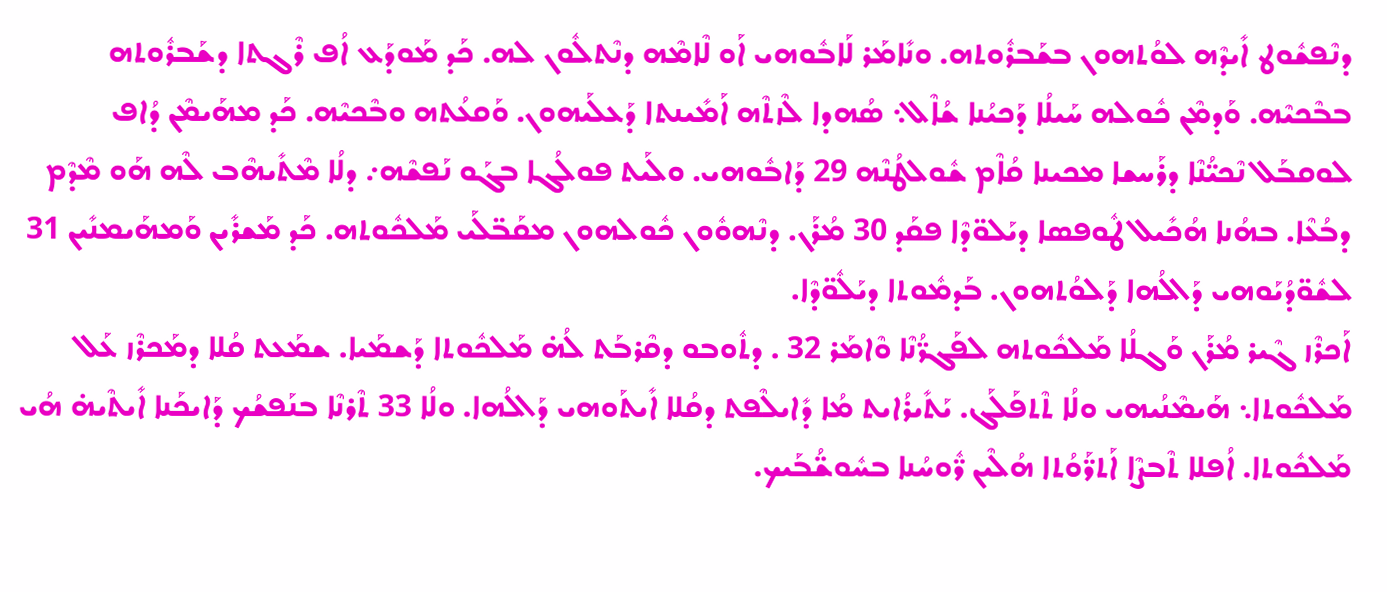ܕܢܶܦܫܽܘܛ ܐܺܝܕܶܗ ܠܘܳܬܗܘܢ ܒܫܰܒܪܽܘܬܗ. ܘܢܺܐܡܰܪ ܠܰܐܒܽܘܗܝ ܐܰܘ ܠܶܐܡܶܗ ܕܢܶܬܠܽܘܢ ܠܗ. ܟܰܕ ܡܰܘܕܰܥ ܐܳܦ ܪܶܓܬܐ ܕܫܰܒܪܽܘܬܗ ܒܒܶܟܝܶܗ. ܘܰܕܡܶܢ ܟܽܘܠܗ ܚܰܝܠܳܐ ܕܰܟܝܳܢܐ ܫܳܐܶܠ܆ ܣܳܗܕܐ ܠܶܙܬܶܗ ܐܰܡܺܝܢܬܐ ܕܰܥܠܰܝܗܘܢ. ܘܰܩܥܳܬܗ ܘܒܶܟܝܶܗ. ܟܰܕ ܡܗܰܝܡܶܢ ܕܳܐܦ ܠܘܩܒܰܠ ܢܶܟܝ̈ܳܢܶܐ ܕܪܰܚܫܐ ܡܟܝܢܐ ܩܳܐܶܡ ܫܽܘܠܛܳܢܶܗ 29 ܕܰܐܒܽܘܗܝ. ܘܠܰܝܬ ܦܘܠܳܓܐ ܒܓܰܘ ܢܰܦܫܶܗ܇ ܕܠܳܐ ܡܶܬܺܝܗܶܒ ܠܶܗ ܗܰܘ ܡܶܕܶܡ ܕܒܳܥܶܐ. ܒܗܳܢܐ ܗܳܟܺܝܠ ܛܽܘܦܣܐ ܕܝܰܠܘ̈ܕܶܐ ܦܩܰܕ 30 ܡܳܪܰܢ. ܕܢܶܗܘܽܘܢ ܟܽܘܠܗܘܢ ܡܩܰܒ̈ܠܰܝ ܡܰܠܟܽܘܬܗ. ܟܰܕ ܡܰܫܪܺܝܢ ܘܰܡܗܰܝܡܢܺܝܢ 31 ܠܫܽܘ̈ܕܳܝܰܘܗܝ ܕܰܐܠܳܗܐ ܕܰܠܘܳܬܗܘܢ. ܒܰܕܡܽܘܬܐ ܕܝܰܠܽܘ̈ܕܶܐ.
ܐܰܟܪܶܙ ܓܶܝܪ ܡܳܪܰܢ ܘܰܓܠܳܐ ܡܰܠܟܽܘܬܗ ܠܦܰܓܪ̈ܳܢܶܐ ܘܶܐܡܰܪ 32 . ܕܬܽܘܒܘ ܕܩܶܪܒܰܬ ܠܳܗ̇ ܡܰܠܟܽܘܬܐ ܕܰܫܡܰܝܐ. ܫܡܰܥܬ ܩܳܠܐ ܕܡܰܟܪܶܙ ܥܰܠ ܡܰܠܟܽܘܬܐ܆ ܗܰܝܡܶܢܳܝܗܝ ܘܠܳܐ ܬܶܬܦܰܠܰܓ. ܝܰܬܺܝܪܳܐܝܬ ܡܳܐ ܕܺܐܝܠܶܦܬ ܕܩܳܠܐ ܐܺܝܬܰܘܗܝ ܕܰܐܠܳܗܐ. ܘܠܳܐ 33 ܬܶܪܢܶܐ ܒܢܰܦܫܳܟ ܕܰܐܝܟܰܢܐ ܐܺܝܬܶܝܗ̇ ܗܳܝ ܡܰܠܟܽܘܬܐ. ܐܳܦܠܐ ܬܶܒܨܶܐ ܐܰܬܪ̈ܰܘܳܬܐ ܗܳܠܶܝܢ ܪ̈ܽܘܚܳܢܐ ܒܚܽܘܫ̈ܳܒܰܝܟ.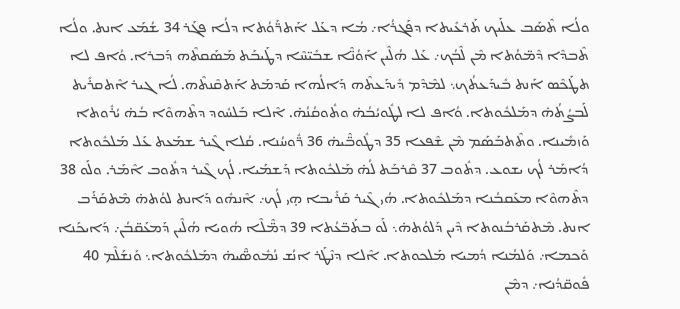ܘܠܳܐ ܬܶܣܰܒ ܥܠܰܝܟ ܬܰܪܥܺܝܬܐ ܕܦܰܓܪܳܐ܇ ܡܳܐ ܕܥܰܠ ܐܰܬܪ̈ܰܘܳܬܐ ܕܠܳܐ ܦܓܰܪ 34 ܫܳܡܰܥ ܐܢܬ. ܘܠܳܐ ܬܶܒܕܶܐ ܕܶܡ̈ܘܳܬܐ ܡܶܢ ܠܶܒܳܟ܇ ܥܰܠ ܗܳܠܶܝܢ ܐܰܘܳܢ̈ܶܐ ܫܒܺܝ̈ܚܶܐ ܕܛܰܝܒܰܬ ܡܰܣܰܩܬܶܗ ܕܰܒܪܐ. ܘܳܐܦ ܠܐ ܬܛܰܟܶܣ ܐܰܢܬ ܒܺܝܕܰܥܬܳܟ܆ ܠܡܶܕܶܡ ܕܺܝܕܰܥܬܶܗ ܕܰܐܠܳܗܐ ܩܰܕܡܰܬ ܐܰܬܩܶܢܬܶܗ. ܠܳܐ ܓܝܪ ܐܶܬܩܪܺܝܬ ܠܰܒܨܳܬܳܗ̇ ܕܡܰܠܟܽܘܬܐ. ܘܳܐܦ ܠܐ ܠܛܽܘܝܳܒܳܗ̇ ܘܬܽܘܩܳܢܳܗ̇. ܐܶܠܐ ܒܰܠܚܽܘܕ ܕܬܶܗܘܶܐ ܒܳܗ̇ ܝܳܪܽܘܬܐ ܘܰܙܡܺܝܢܐ. ܘܬܶܬܒܰܣܰܡ ܡܶܢ ܫܶܦܥܐ 35 ܕܛܽܘܒ̈ܶܝܗ̇ 36 ܪ̈ܽܘܚܳܢܐ. ܩܳܠܐ ܓܶܝܪ ܫܡܰܥܬ ܥܰܠ ܡܰܠܟܽܘܬܐ ܕܳܐܡܰܪ ܠܳܟ ܝܫܘܥ. ܕܬܽܘܒ 37 ܩܶܪܒܰܬ ܠܳܗ̇ ܡܰܠܟܽܘܬܐ ܕܰܫܡܰܝܐ. ܠܳܟ ܓܶܝܪ ܕܬܽܘܒ ܐܶܡܰܪ. ܘܠܰܘ 38 ܕܬܶܗܘܶܐ ܡܥܰܩܒܳܢܐ ܕܡܰܠܟܽܘܬܐ. ܗܳܝ ܓܶܝܪ ܩܰܪܺܝܒܐ ܗ̣ܝ ܠܳܟ܇ ܐܶܢܗܽܘ ܕܰܐܢܬ ܠܘܳܬܗ̇ ܡܶܬܩܰܪܰܒ ܐܢܬ. ܡܶܬܩܰܪܒܳܢܘܬܐ ܕܶܝܢ ܕܰܠܘܳܬܗ̇܆ ܠܰܘ ܒܬܰܒ̈ܥܳܬܐ 39 ܕܡ̈ܶܠܶܐ ܗܳܘܝܐ ܗܳܠܶܝܢ ܕܰܡܥܰܩ̈ܒܳܢ܇ ܕܰܐܝܟܰܢܐ ܘܰܟܡܐ܇ ܘܰܠܡܳܢܐ ܕܳܡܝܐ ܡܰܠܟܘܬܐ. ܐܶܠܐ ܕܢܶܛܰܪ ܐܢܳܫ ܢܳܡܽܘܣ̈ܶܝܗ̇ ܕܡܰܠܟܽܘܬܐ܆ ܘܰܢܫܰܠܶܡ 40 ܦܽܘܩ̈ܕܳܢܐ܇ ܕܡܶܢ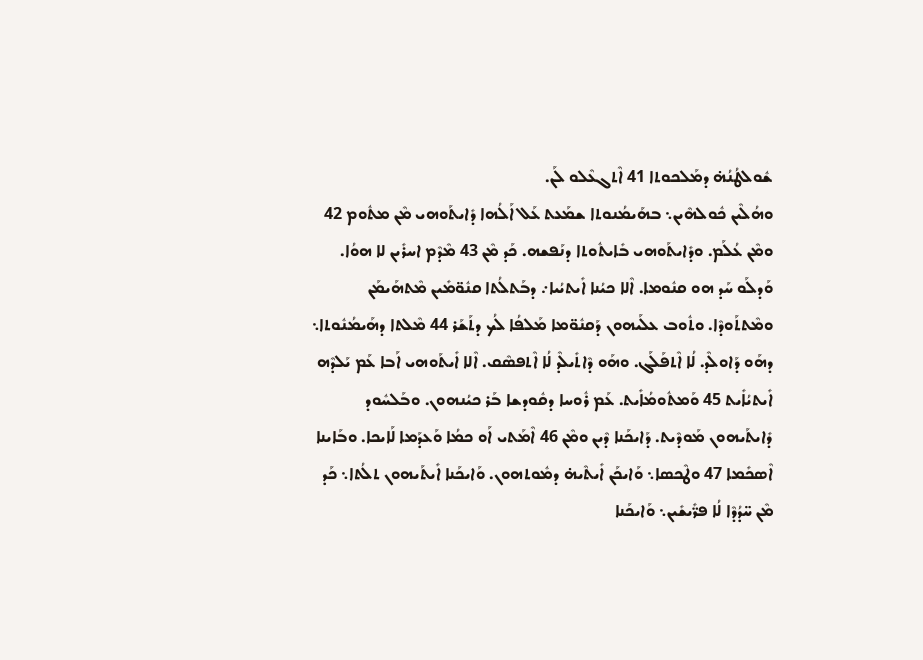ܫܽܘܠܛܳܢܳܗ̇ ܕܡܰܠܟܘܬܐ 41 ܐܶܬܓܥܶܠܘ ܠܰܢ.
ܘܗܳܠܶܝܢ ܟܽܘܠܗܶܝܢ܆ ܒܗܰܝܡܳܢܘܬܐ ܫܡܰܥܬ ܥܰܠ ܐܰܠܳܗܐ ܕܺܐܝܬܰܘܗܝ ܡܶܢ ܡܬܽܘܡ 42 ܘܡܶܢ ܥܳܠܰܡ. ܘܕܺܐܝܬܰܘܗܝ ܒܺܐܝܬܽܘܬܐ ܕܢܰܦܫܗ. ܟܰܕ ܡܶܢ 43 ܡܶܕܶܡ ܐܚܪܺܝܢ ܠܐ ܗܘܳܐ. ܘܰܕܠܰܘ ܚܰܕ ܗܘ ܩܢܽܘܡܐ. ܐܶܠܐ ܟܝܳܢܐ ܐܺܝܬܝܳܝܐ܇ ܕܒܰܬܠܳܬܐ ܩܢܽܘ̈ܡܺܝܢ ܡܶܬܗܰܝܡܰܢ ܘܡܶܬܬܰܘܕܶܐ. ܘܬܽܘܒ ܥܠܰܝܗܘܢ ܕܰܩܢܽܘ̈ܡܐ ܡܰܠܦܳܐ ܠܳܟ ܕܬܰܫܰܪ 44 ܡܶܠܬܐ ܕܗܰܝܡܳܢܽܘܬܐ܆ ܕܗܰܘ ܕܰܐܘܠܶܕ. ܠܳܐ ܐܶܬܦܰܠܰܓ. ܘܗܰܘ ܕܶܐܬܺܝܠܶܕ ܠܳܐ ܐܶܬܦܣܶܩ. ܐܶܠܐ ܐܺܝܬܰܘܗܝ ܐܰܒܐ ܥܰܡ ܝܰܠܕܶܗ ܐܺܝܬܝܳܐܺܝܬ 45 ܘܰܡܬܽܘܡܳܐܺܝܬ. ܥܰܡ ܪܽܘܚܐ ܕܩܽܘܕܫܐ ܒܰܪ ܟܝܳܢܗܘܢ. ܘܒܰܠܚܽܘܕ ܕܺܐܝܬܰܝܗܘܢ ܡܰܘܕܶܝܬ. ܕܰܐܝܟܰܢܐ ܕܶܝܢ ܘܡܶܢ 46 ܐܶܡܰܬܝ ܐܰܘ ܟܡܳܐ ܘܰܥܕܰܡܐ ܠܰܐܝܟܐ. ܘܒܰܐܝܢܐ ܐܶܣܟܺܡܐ 47 ܘܛܶܟܣܐ܆ ܘܰܐܝܟܰܢ ܐܺܝܬܶܝܗ̇ ܕܡܽܘܬܗܘܢ. ܘܰܐܝܟܰܢܐ ܐܺܝܬܰܝܗܘܢ ܬܠܳܬܐ܆ ܟܰܕ ܡܶܢ ܚ̈ܕܳܕܶܐ ܠܳܐ ܦܪ̈ܺܝܫܺܝܢ܆ ܘܰܐܝܟܰܢܐ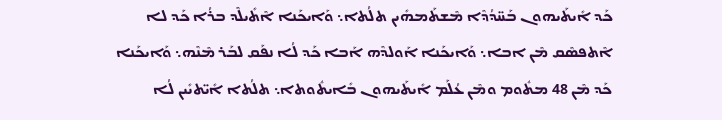ܟܰܕ ܐܺܝܬܰܝܗܘܢ ܒܰܚ̈ܕܳܕܶܐ ܡܶܫܬܰܡܗܺܝܢ ܬܠܳܬܐ܆ ܘܰܐܝܟܰܢܐ ܐܶܬܺܝܠܶܕ ܒܪܳܐ ܟܰܕ ܠܐ ܐܶܬܦܣܶܩ ܡܶܢ ܐܒܐ܆ ܘܰܐܝܟܰܢܐ ܐܰܘܠܕܶܗ ܐܰܒܐ ܟܰܕ ܠܳܐ ܢܦܰܩ ܠܒܰܪ ܡܶܢܶܗ܆ ܘܰܐܝܟܰܢܐ ܟܰܕ ܡܶܢ 48 ܡܬܽܘܡ ܘܡܶܢ ܥܳܠܰܡ ܐܺܝܬܰܝܗܘܢ ܒܺܐܝܬܽܘܬܐ܆ ܬܠܳܬܐ ܐܺܝ̈ܬܝܺܝܢ ܠܳܐ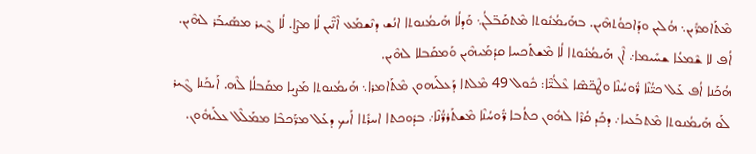ܡܶܬܰܐܡܪ̈ܺܝܢ܆ ܗܳܠܝܢ ܘܕܰܐܟܘܳܬܗܶܝܢ. ܒܗܰܝܡܳܢܽܘܬܐ ܡܶܬܩܰܒ̈ܠܳܢ܆ ܘܰܕܠܳܐ ܗܰܝܡܳܢܘܬܐ ܐܢܳܫ ܕܢܶܫܡܰܥ ܐܶܢ̈ܶܝܢ ܠܳܐ ܡܨܶܐ. ܠܳܐ ܓܶܝܪ ܡܣܰܝܒܰܪ ܠܗܶܝܢ. ܐܳܦ ܠܐ ܫܶܡܥܳܐ ܫܚܺܝܡܐ܇ ܐܶܢ ܗܰܝܡܳܢܽܘܬܐ ܠܳܐ ܡܶܫܬܰܟܚܐ ܩܕܳܡܰܝܗܶܝܢ ܘܰܡܩܰܒܠܐ ܠܗܶܝܢ.
ܗܳܟܰܢܐ ܐܳܦ ܥܰܠ ܟܝ̈ܳܢܶܐ ܪ̈ܽܘܚܳܢܶܐ ܘܛܶܟ̈ܣܶܐ ܥܶܠܳܝ̈ܶܐ: ܟܽܘܠ 49 ܡܶܠܬܐ ܕܰܥܠܰܝܗܘܢ ܡܶܬܰܐܡܪܐ܆ ܗܰܝܡܳܢܘܬܐ ܡܰܨܝܐ ܡܩܰܒܠܳܐ ܠܶܗ. ܐܰܝܟܰܢܐ ܓܶܝܪ ܠܰܘ ܗܰܝܡܳܢܘܬܐ ܡܶܬܒܰܥܝܐ܇ ܕܟܰܕ ܩܳܪܶܐ ܠܗܽܘܢ ܟܬܳܒܐ ܪ̈ܽܘܚܳܢܶܐ ܡܶܫܬܰܪܪ̈ܳܢܶܐ܇ ܒܕܽܘܟܬܐ ܐܚܪܺܬܐ ܐܰܝܟ ܕܥܰܠ ܡܪ̈ܰܟܒܶܐ ܡܡܰܠܶܠ ܥܠܰܝܗܽܘܢ.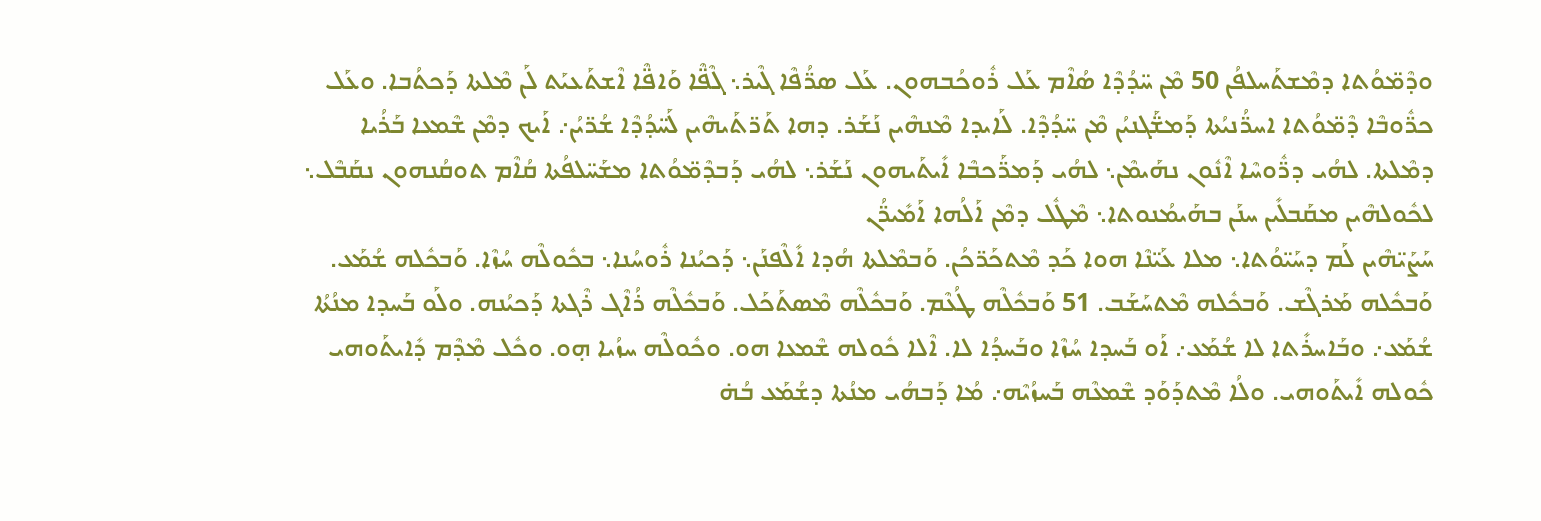ܘܕܶܡ̈ܘܳܬܐ ܕܡܶܫܬܰܚܠܦܳܢ 50 ܡܶܢ ܚ̈ܕܳܕܶܐ ܣܳܐܶܡ ܥܰܠ ܪܽܘܟܳܒܗܘܢ. ܥܰܠ ܣܪ̈ܳܦܶܐ ܓܶܝܪ܆ ܓܶܦ̈ܶܐ ܘܰܐܦ̈ܶܐ ܐܶܫܬܰܥܝܰܬ ܠܰܢ ܡܶܠܬܐ ܕܰܟܬܳܒܐ. ܘܥܰܠ ܟܪ̈ܽܘܒܶܐ ܕܶܡ̈ܘܳܬܐ ܐܚܪ̈ܳܢܝܳܬܐ ܕܰܡܫ̈ܰܓܢܝܳܢ ܡܶܢ ܚ̈ܕܳܕܶܐ. ܠܰܐܝܕܐ ܡܶܢܗܶܝܢ ܢܰܫܰܪ. ܕܗܐ ܬܰܪ̈ܬܰܝܗܶܝܢ ܠܰܚ̈ܕܳܕܶܐ ܫܳܪ̈ܝܳܢ܇ ܐܰܝܟ ܕܡܶܢ ܫܶܡܥܐ ܒܰܪܳܝܐ ܕܡܶܠܬܐ. ܠܗܳܝ ܕܪ̈ܽܘܚܶܐ ܐܶܢܽܘܢ ܢܗܰܝܡܶܢ܆ ܠܗܳܝ ܕܰܡܪ̈ܰܟܒܶܐ ܐܺܝܬܰܝܗܘܢ ܢܰܫܰܪ܆ ܠܗܳܝ ܕܰܒܕܶܡ̈ܘܳܬܐ ܡܫܰܚ̈ܠܦܳܬܐ ܩܳܐܶܡ ܬܘܩܳܢܗܘܢ ܢܩܰܒܶܠ܆ ܠܟܽܘܠܗܶܝܢ ܡܩܰܒܠܺܝܢ ܚܢܰܢ ܒܗܰܝܡܳܢܘܬܐ܆ ܡܶܛܽܠ ܕܡܶܢ ܐܰܠܳܗܐ ܐܰܡܺܝܪ̈ܳܢ
ܚܰܨܰܝ̈ܗܶܝܢ ܠܰܡ ܕܚܰܝ̈ܘܳܬܐ܆ ܡܠܐ ܥܰܝ̈ܢܶܐ ܗܘܐ ܟܰܕ ܡܶܬܟܰܪ̈ܟܳܢ. ܘܰܒܡܶܠܬܐ ܗܳܕܐ ܐܺܠܶܦܢܰܢ܆ ܕܰܟܝܳܢܐ ܪܽܘܚܳܢܐ܆ ܒܟܽܘܠܶܗ ܚܳܙܶܐ. ܘܰܒܟܽܠܗ ܫܳܡܰܥ. ܘܰܒܟܽܠܗ ܡܰܪܓܶܫ. ܘܰܒܟܽܠܗ ܡܶܬܚܰܫܰܒ. 51 ܘܰܒܟܽܠܶܗ ܛܳܥܶܡ. ܘܰܒܟܽܠܶܗ ܡܶܣܬܰܟܰܠ. ܘܰܒܟܽܠܶܗ ܪܳܐܶܓ ܪܶܓܬܐ ܕܰܟܝܳܢܗ. ܘܠܰܘ ܒܰܚܕܐ ܡܢܳܬܳܐ ܫܳܡܰܥ܇ ܘܒܰܐܚܪܺܬܐ ܠܐ ܫܳܡܰܥ܇ ܐܰܘ ܒܰܚܕܐ ܚܳܙܶܐ ܘܒܰܚܕܳܐ ܠܐ. ܐܶܠܐ ܟܽܘܠܗ ܫܶܡܥܐ ܗܘ. ܘܟܽܘܠܶܗ ܚܙܳܝܐ ܗ̣ܘ. ܘܟܽܠ ܡܶܕܶܡ ܕܺܐܝܬܰܘܗܝ ܟܽܘܠܗ ܐܺܝܬܰܘܗܝ. ܘܠܳܐ ܡܶܬܕܰܘܰܕ ܫܶܡܥܶܗ ܒܰܚܙܳܝܶܗ܇ ܡܳܐ ܕܰܒܗܳܝ ܡܢܳܬܐ ܕܫܳܡܰܥ ܒܳܗ̇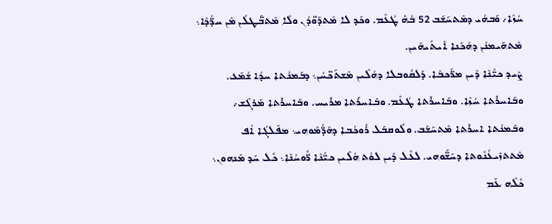ܚܳܙܶܐ܇ ܘܰܒܗܳܝ ܕܡܶܬܚܰܫܰܒ 52 ܒܳܗ̇ ܛܳܥܶܡ. ܘܟܰܕ ܠܐ ܡܶܬܕܰܘ̈ܕܳܢ ܘܠܳܐ ܡܶܬܒ̈ܰܛܠܳܢ ܡܶܢ ܚܕ̈ܳܕܶܐ܆ ܡܶܬܗܰܝܡܢܳܢ ܕܗܳܟܰܢܐ ܐܺܝܬܰܝܗܶܝܢ.
ܨܶܝܕ ܟܝ̈ܳܢܶܐ ܕܶܝܢ ܡܪ̈ܰܟܒܶܐ. ܕܰܠܩܽܘܒܠܐ ܕܗܳܠܶܝܢ ܡܶܫܬܰܟ̈ܚܳܢ܆ ܕܒܰܡܢܳܬܐ ܚܕܳܐ ܫܳܡܰܥ. ܘܒܰܐܚܪܺܬܐ ܚܳܙܶܐ. ܘܒܰܐܚܪܺܬܐ ܛܳܥܶܡ. ܘܒܰܐܚܪܺܬܐ ܡܪܺܝܚ. ܘܒܰܐܚܪܺܬܐ ܡܰܪܓܶܫ܇ ܘܒܰܡܢܳܬܐ ܐܚܪܺܬܐ ܡܶܬܚܰܫܰܒ. ܘܠܽܘܩܒܰܠ ܪܽܘܟܳܒܐ ܕܗܰܕ̈ܳܡܰܘܗܝ܆ ܡܦܰܠܓܳܐ ܐܳܦ ܡܶܬܬܙܺܝܥܳܢܽܘܬܐ ܕܚܰܫ̈ܰܘܗܝ. ܠܥܶܠ ܕܶܝܢ ܠܘܳܬ ܗܳܠܶܝܢ ܟܝ̈ܳܢܶܐ ܪ̈ܽܘܚܳܢܶܐ܆ ܟܽܠ ܚܰܕ ܡܶܢܗܘܢ܆ ܟܽܠܶܗ ܥܰܡ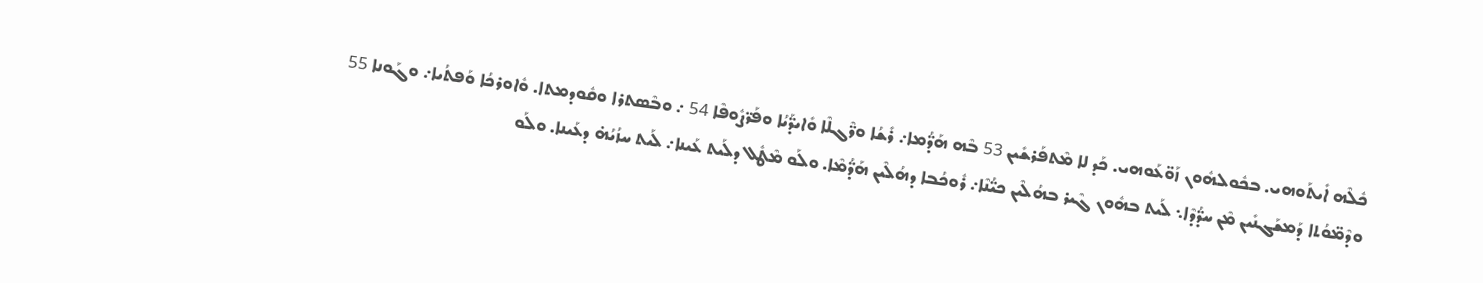ܟܽܠܶܗ ܐܺܝܬܰܘܗܝ. ܒܟܽܘܠܗܽܘܢ ܙܰܘ̈ܥܰܘܗܝ. ܟܰܕ ܠܐ ܡܶܬܦܰܪܫܺܝܢ 53 ܒܶܗ ܗܰܕ̈ܳܡܐ܇ ܪܺܫܳܐ ܘܪ̈ܶܓܠܶܐ ܘܺܐܝܕ̈ܰܝܳܐ ܘܦܰܪ̈ܨܽܘܦܶܐ 54 ܇ ܘܒܶܣܬܪܐ ܘܩܽܘܕܡܬܐ. ܘܽܐܘܪܟܳܐ ܘܰܦܬܳܝܐ܇ ܘܓܰܘܢܐ 55 ܘܕܶܡ̈ܘܳܬܐ ܕܰܡܫܰܓܢܺܝܢ ܡܶܢ ܚܕ̈ܳܕܶܐ܆ ܠܰܝܬ ܒܗܽܘܢ ܓܶܝܪ ܒܗܳܠܶܝܢ ܟܝ̈ܳܢܶܐ܇ ܪܽܘܟܳܒܐ ܕܗܳܠܶܝܢ ܗܰܕ̈ܳܡܶܐ. ܘܠܰܘ ܡܶܛܽܠ ܕܠܰܝܬ ܥܰܝܢܐ܇ ܠܰܝܬ ܚܙܳܝܳܗ̇ ܕܥܰܝܢܐ. ܘܠܰܘ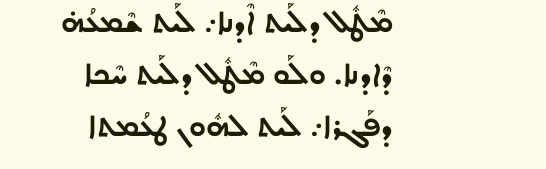ܡܶܛܽܠ ܕܠܰܝܬ ܐܶܕܢܐ܇ ܠܰܝܬ ܫܶܡܥܳܗ̇ ܕܶܐܕܢܐ. ܘܠܰܘ ܡܶܛܽܠ ܕܠܰܝܬ ܚܶܟܐ ܕܦܰܓܪܐ܇ ܠܰܝܬ ܠܗܽܘܢ ܛܥܳܡܬܐ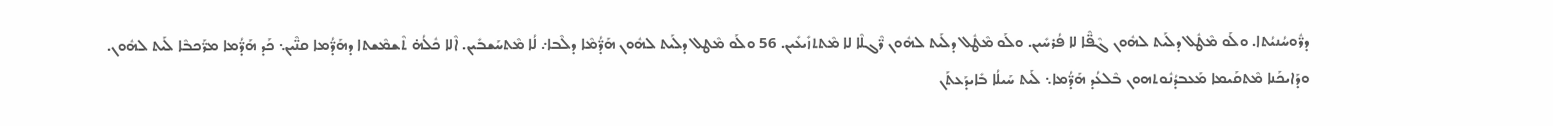ܕܪ̈ܽܘܚܳܢܝܳܬܐ. ܘܠܰܘ ܡܶܛܽܠ ܕܠܰܝܬ ܠܗܽܘܢ ܓܶܦ̈ܶܐ ܠܐ ܦܳܪܚܺܝܢ. ܘܠܰܘ ܡܶܛܽܠ ܕܠܰܝܬ ܠܗܽܘܢ ܪ̈ܶܓܠܶܐ ܠܐ ܡܶܬܬܙܺܝܥܺܝܢ. 56 ܘܠܰܘ ܡܶܛܠ ܕܠܰܝܬ ܠܗܽܘܢ ܗܰܕ̈ܳܡܶܐ ܕܠܶܒܐ܇ ܠܳܐ ܡܶܬܚܰܫܒܺܝܢ. ܐܶܠܐ ܟܽܠܳܗ̇ ܬܶܫܡܶܫܬܐ ܕܗܰܕ̈ܳܡܐ ܩܢ̈ܶܝܢ܆ ܟܰܕ ܗܰܕ̈ܳܡܐ ܡܪ̈ܰܟܒܶܐ ܠܰܝܬ ܠܗܽܘܢ.
ܘܕܰܐܝܟܰܢܐ ܡܶܬܩܰܝܡܐ ܡܰܥܒܕܳܢܽܘܬܗܘܢ ܒܶܠܥܳܕ ܗܰܕ̈ܳܡܐ܆ ܠܰܝܬ ܚܰܝܠܳܐ ܒܺܐܝܕܰܥܬܰܢ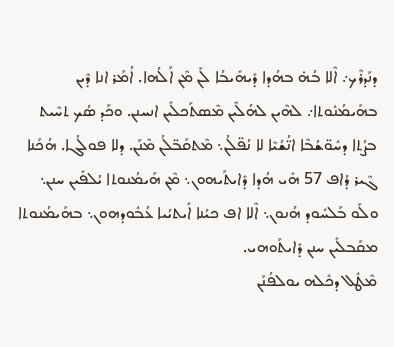ܕܢܰܕܪܶܟ܇ ܐܶܠܐ ܒܳܗ̇ ܒܗܳܕܐ ܕܺܝܗܺܝܒܳܐ ܠܰܢ ܡܶܢ ܐܰܠܳܗܐ. ܐܳܡܰܪ ܐܢܐ ܕܶܝܢ ܒܗܰܝܡܳܢܽܘܬܐ܇ ܠܗܶܝܢ ܠܗܳܠܶܝܢ ܡܶܣܬܰܟܠܺܝܢ ܐܢܚܢܢ. ܘܟܰܕ ܣܳܟ ܬܚܶܝܬ ܒܨܳܬܐ ܕܚܽܘ̈ܫܳܒܶܐ ܐܢ̈ܳܫܳܝܶܐ ܠܐ ܢܳܦ̈ܠܳܢ܆ ܡܶܬܩܰܒ̈ܠܳܢ ܡܶܢܰܢ. ܕܠܐ ܦܘܠܳܓܐ. ܗܳܟܰܢܐ ܓܶܝܪ ܕܳܐܦ 57 ܗܺܝ ܗܳܕܐ ܕܺܐܝܬܰܝܗܘܢ܆ ܡܶܢ ܗܰܝܡܳܢܘܬܐ ܝܳܠܦܺܝܢ ܚܢܢ܆ ܘܠܰܘ ܒܰܠܚܽܘܕ ܗܳܢܘܢ܆ ܐܶܠܐ ܐܦ ܟܝܳܢܐ ܐܺܝܬܝܳܝܐ ܥܳܒܽܘܕܗܘܢ܆ ܒܗܰܝܡܳܢܘܬܐ ܡܩܰܒܠܺܝܢ ܚܢܢ ܕܺܐܝܬܰܘܗܝ.
ܡܶܛܽܠ ܕܟܽܠܗ ܝܘܠܦܳܢܰܢ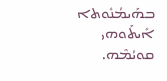ܒܗܰܝܡܳܢܽܘܬܐ ܐܺܝܬܰܘܗܝ ܩܘܝܳܡܶܗ.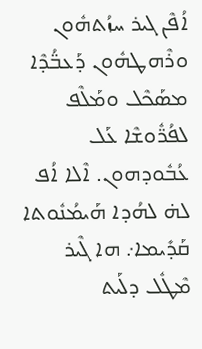ܐܳܦܶܢ ܓܝܪ ܚܙܳܬܗܽܘܢ ܘܪܶܗܛܗܽܘܢ ܕܰܥܒ̈ܳܕܶܐ ܡܣܰܟܶܠ ܘܡܰܠܶܦ ܠܦܳܪ̈ܽܘܫܶܐ ܥܰܠ ܥܳܒܽܘܕܗܘܢ. ܐܶܠܐ ܐܳܦ ܠܗ̇ ܠܗܳܕܐ ܗܰܝܡܳܢܽܘܬܐ ܩܰܕܺܝܡܐ܇ ܗܐ ܓܶܝܪ ܡܶܛܽܠ ܕܠܰܝܬ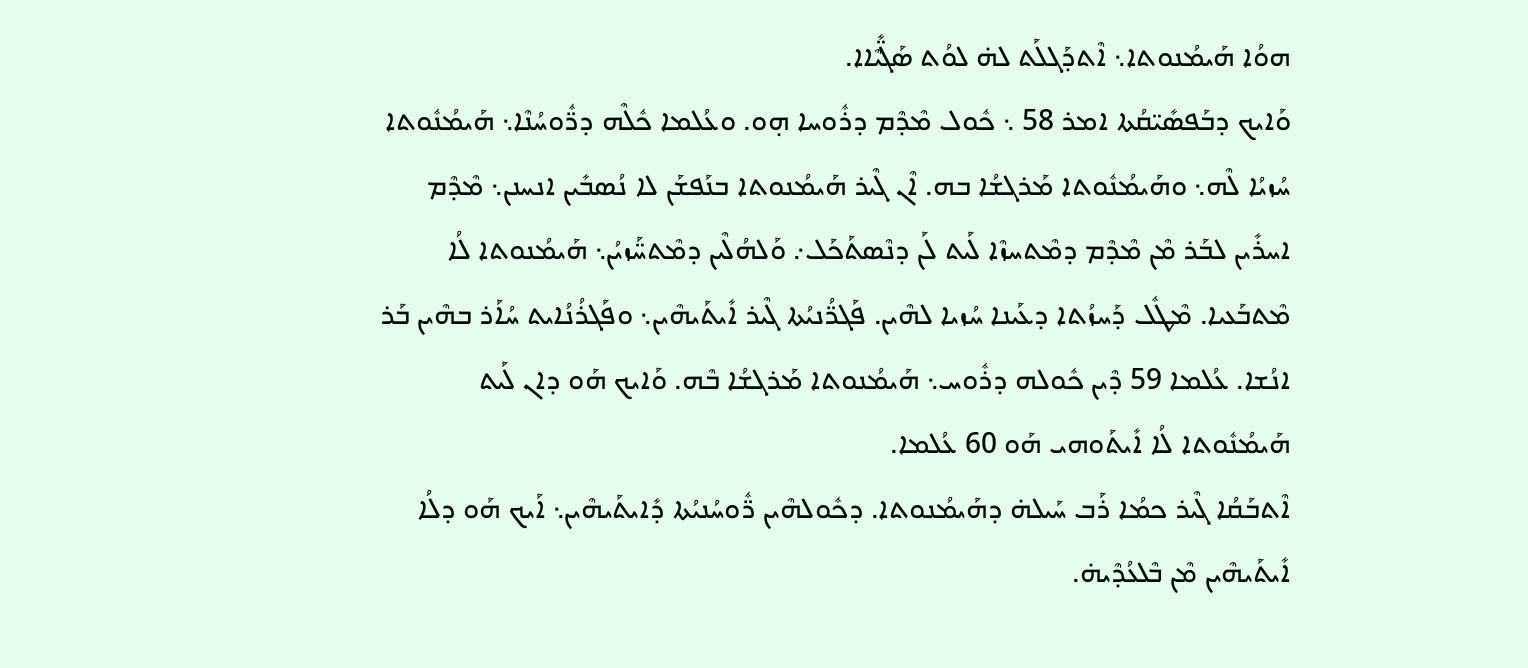ܗܘܳܐ ܗܰܝܡܳܢܘܬܐ܆ ܐܶܬܕܰܓܠܰܬ ܠܗ̇ ܠܘܳܬ ܣܰܓ̈ܺܝܶܐܐ.
ܘܰܐܝܟ ܕܒܰܦܣܺܝ̈ܩܳܬܐ ܐܡܪ 58 ܆ ܟܽܘܠ ܡܶܕܶܡ ܕܪܽܘܚܐ ܗ̣ܘ. ܘܥܳܠܡܐ ܟܽܠܶܗ ܕܪ̈ܽܘܚܳܢܶܐ܆ ܗܰܝܡܳܢܽܘܬܐ ܚܳܙܝܳܐ ܠܶܗ܆ ܘܗܰܝܡܳܢܽܘܬܐ ܡܰܪܓܫܳܐ ܒܗ. ܐܶܢ ܓܶܝܪ ܗܰܝܡܳܢܘܬܐ ܒܢܰܦܫܰܢ ܠܐ ܢܳܣܒܺܝܢ ܐܢܚܢܢ܆ ܡܶܕܶܡ ܐܚܪܺܝܢ ܠܒܰܪ ܡܶܢ ܡܶܕܶܡ ܕܡܶܬܚܙܶܐ ܠܰܝܬ ܠܰܢ ܕܢܶܣܬܰܟܰܠ܇ ܘܰܠܗܳܠܶܝܢ ܕܡܶܬܚ̈ܰܙܝܳܢ܆ ܗܰܝܡܳܢܘܬܐ ܠܳܐ ܡܶܬܒܰܥܝܐ. ܡܶܛܽܠ ܕܰܚܙܳܬܐ ܕܥܰܝܢܐ ܚܳܙܝܐ ܠܗܶܝܢ. ܦܰܓܪ̈ܳܢܝܳܬܐ ܓܶܝܪ ܐܺܝܬܰܝܗܶܝܢ܆ ܘܦܰܓܪܳܢܳܐܝܬ ܚܳܐܰܪ ܒܗܶܝܢ ܒܰܪ ܐܢܳܫܐ. ܥܳܠܡܐ 59 ܕܶܝܢ ܟܽܘܠܗ ܕܪܽܘܚ܆ ܗܰܝܡܳܢܘܬܐ ܡܰܪܓܫܳܐ ܒܶܗ. ܘܰܐܝܟ ܗܰܘ ܕܐܢ ܠܰܝܬ ܗܰܝܡܳܢܽܘܬܐ ܠܳܐ ܐܺܝܬܰܘܗܝ ܗܰܘ 60 ܥܳܠܡܐ.
ܐܶܬܒܰܩܳܐ ܓܶܝܪ ܟܡܳܐ ܪܰܒ ܚܰܝܠܗ̇ ܕܗܰܝܡܳܢܘܬܐ. ܕܟܽܘܠܗܶܝܢ ܪ̈ܽܘܚܳܢܝܳܬܐ ܕܺܐܝܬܰܝܗܶܝܢ܆ ܐܰܝܟ ܗܰܘ ܕܠܳܐ ܐܺܝܬܰܝܗܶܝܢ ܡܶܢ ܒܶܠܥܳܕܶܝܗ̇.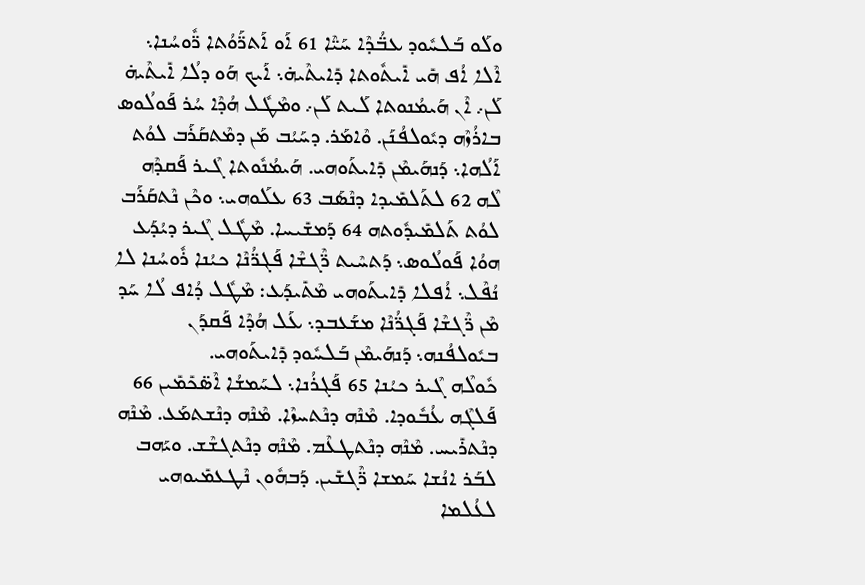ܘܠܰܘ ܒܰܠܚܽܘܕ ܥܒ̈ܳܕܶܐ ܚܰܝ̈ܶܐ 61 ܐܰܘ ܐܰܬܪ̈ܰܘܳܬܐ ܪ̈ܽܘܚܳܢܐ܆ ܐܶܠܐ ܐܳܦ ܗܺܝ ܐܺܝܬܽܘܬܐ ܕܺܐܝܬܶܝܗ̇܆ ܐܰܝܟ ܗܰܘ ܕܠܳܐ ܐܺܝܬܶܝܗ̇ ܠܰܢ܇ ܐܶܢ ܗܰܝܡܳܢܘܬܐ ܠܰܝܬ ܠܰܢ܇ ܘܡܶܛܽܠ ܗܳܕܶܐ ܚܳܪ ܦܰܘܠܳܘܣ ܒܐܪܳܙܶܗ ܕܝܽܘܠܦܳܢܰܢ. ܘܶܐܡܰܪ. ܕܚܰܝܳܒ ܡܰܢ ܕܡܶܬܩܰܪܰܒ ܠܘܳܬ ܐܰܠܳܗܐ܆ ܕܰܢܗܰܝܡܶܢ ܕܺܐܝܬܰܘܗܝ. ܗܰܝܡܳܢܽܘܬܐ ܓܶܝܪ ܦܰܩܕܶܗ ܠܶܗ 62 ܠܬܰܠܡܺܝܕܐ ܕܢܶܣܰܒ 63 ܥܠܰܘܗܝ܆ ܘܟܶܢ ܢܶܬܩܰܪܰܒ ܠܘܳܬ ܬܰܠܡܺܝܕܽܘܬܗ 64 ܕܰܡܫܺܝܚܐ. ܡܶܛܽܠ ܓܶܝܪ ܕܝܳܕܰܥ ܗܘܳܐ ܦܰܘܠܳܘܣ܆ ܕܰܬܚܶܝܬ ܪ̈ܶܓܫܶܐ ܦܰܓܪ̈ܳܢܶܐ ܟܝܳܢܐ ܪܽܘܚܳܢܐ ܠܐ ܢܳܦܶܠ܆ ܐܳܦܠܐ ܕܺܐܝܬܰܘܗܝ ܡܶܬܺܝܕܰܥ: ܡܶܛܽܠ ܕܳܐܦ ܠܳܐ ܚܰܕ ܡܶܢ ܪ̈ܶܓܫܶܐ ܦܰܓܪ̈ܳܢܶܐ ܡܫܰܥܒܕ܆ ܥܰܠ ܗܳܕܶܐ ܦܰܩܕܰܢ ܒܝܽܘܠܦܳܢܗ܆ ܕܰܢܗܰܝܡܶܢ ܒܰܠܚܽܘܕ ܕܺܐܝܬܰܘܗܝ.
ܟܽܘܠܶܗ ܓܶܝܪ ܟܝܳܢܐ 65 ܦܰܓܪܳܢܐ܆ ܠܚܰܡܫܳܐ ܐܶܣ̈ܟܺܡܺܝܢ 66 ܦܰܠܓܶܗ ܥܳܒܽܘܕܐ. ܡܶܢܶܗ ܕܢܶܬܚܙܶܐ. ܡܶܢܶܗ ܕܢܶܫܬܡܰܥ. ܡܶܢܶܗ ܕܢܶܬܪܺܝܚ. ܡܶܢܶܗ ܕܢܶܬܛܥܶܡ. ܡܶܢܶܗ ܕܢܶܬܓܫܶܫ. ܘܝܰܗܒ ܠܒܰܪ ܐܢܳܫܐ ܚܰܡܫܐ ܪ̈ܶܓܫܺܝܢ. ܕܰܒܗܽܘܢ ܢܶܛܥܡܺܝܘܗܝ ܠܥܳܠܡܐ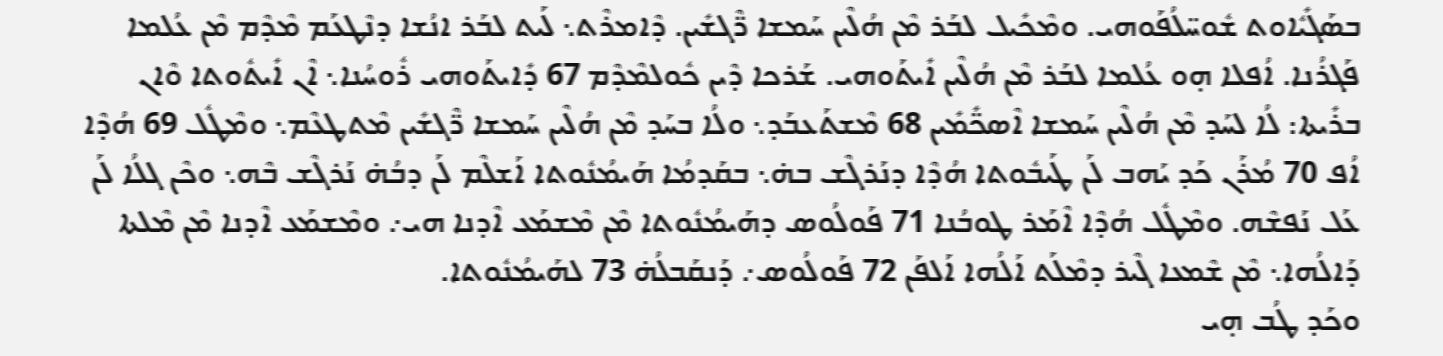ܒܣܰܓܺܝܽܐܘܬ ܫܽܘܚ̈ܠܳܦܰܘܗܝ. ܘܡܶܟܺܝܠ ܠܒܰܪ ܡܶܢ ܗܳܠܶܝܢ ܚܰܡܫܐ ܪ̈ܶܓܫܺܝܢ. ܕܶܐܡܪܶܬ܆ ܠܰܝܬ ܠܒܰܪ ܐܢܳܫܐ ܕܢܶܛܥܰܡ ܡܶܕܶܡ ܡܶܢ ܥܳܠܡܐ ܦܰܓܪܳܢܐ. ܐܳܦܠܐ ܗ̣ܘ ܥܳܠܡܐ ܠܒܰܪ ܡܶܢ ܗܳܠܶܝܢ ܐܺܝܬܰܘܗܝ. ܫܰܪܟܐ ܕܶܝܢ ܟܽܘܠܡܶܕܶܡ 67 ܕܺܐܝܬܰܘܗܝ ܪܽܘܚܳܢܐ܆ ܐܶܢ ܐܺܝܬܽܘܬܐ ܘܶܐܢ ܒܪܺܝܬܐ: ܠܳܐ ܠܚܰܕ ܡܶܢ ܗܳܠܶܝܢ ܚܰܡܫܐ ܐܶܣܟ̈ܺܡܺܝܢ 68 ܡܶܫܬܰܥܒܰܕ܆ ܘܠܳܐ ܒܚܰܕ ܡܶܢ ܗܳܠܶܝܢ ܚܰܡܫܐ ܪ̈ܶܓܫܺܝܢ ܡܶܬܛܥܶܡ܆ ܘܡܶܛܽܠ 69 ܗܳܕܶܐ ܐܳܦ 70 ܡܳܪܰܢ ܟܰܕ ܝܰܗܒ ܠܰܢ ܛܰܝܒܽܘܬܐ ܗܳܕܶܐ ܕܢܰܪܓܶܫ ܒܗ̇܆ ܒܩܰܕܡܳܐ ܗܰܝܡܳܢܽܘܬܐ ܐܰܫܠܶܡ ܠܰܢ ܕܒܳܗ̇ ܢܰܪܓܶܫ ܒܶܗ܆ ܘܟܶܢ ܓܠܳܐ ܠܰܢ ܥܰܠ ܢܰܦܫܶܗ. ܘܡܶܛܽܠ ܗܳܕܶܐ ܐܶܡܰܪ ܛܘܒܳܢܐ 71 ܦܰܘܠܳܘܣ ܕܗܰܝܡܳܢܽܘܬܐ ܡܶܢ ܡܶܫܡܰܥ ܐܶܕܢܐ ܗܝ܇ ܘܡܶܫܡܰܥ ܐܶܕܢܐ ܡܶܢ ܡܶܠܬܐ ܕܰܐܠܳܗܐ܆ ܡܶܢ ܫܶܡܥܐ ܓܶܝܪ ܕܡܶܠܰܬ ܐܰܠܳܗܐ ܐܰܠܦܰܢ 72 ܦܰܘܠܳܘܣ܇ ܕܰܢܩܰܒܠܳܗ̇ 73 ܠܗܰܝܡܳܢܽܘܬܐ.
ܘܟܰܕ ܛܳܒ ܗ̣ܝ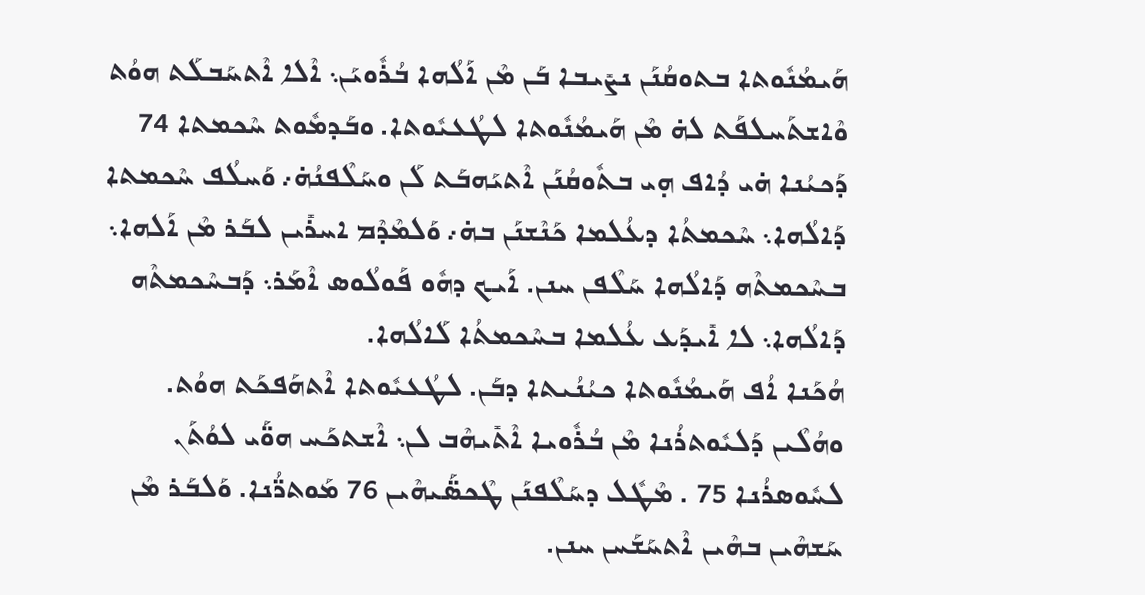ܗܰܝܡܳܢܽܘܬܐ ܒܬܘܩܳܢܰܢ ܢܨܺܝܒܐ ܒܰܢ ܡܶܢ ܐܰܠܳܗܐ ܒܳܪܽܘܝܰܢ܆ ܐܶܠܐ ܐܶܬܚܰܒܠܰܬ ܗܘܳܬ ܘܶܐܫܬܰܚܠܦܰܬ ܠܗ̇ ܡܶܢ ܗܰܝܡܳܢܽܘܬܐ ܠܛܳܥܝܽܘܬܐ. ܘܒܰܕܡܽܘܬ ܚܶܟܡܬܐ 74 ܕܰܟܝܳܢܐ ܗ̇ܝ ܕܳܐܦ ܗ̣ܝ ܒܬܽܘܩܳܢܰܢ ܐܶܬܝܰܗܒܰܬ ܠܰܢ ܘܚܰܠܶܦܢܳܗ̇܇ ܘܰܚܠܳܦ ܚܶܟܡܬܐ ܕܰܐܠܳܗܐ܆ ܚܶܟܡܬܳܐ ܕܥܳܠܡܐ ܟܰܢܶܫܢܰܢ ܒܗ̇܇ ܘܰܠܡܶܕܶܡ ܐܚܪܺܝܢ ܠܒܰܪ ܡܶܢ ܐܰܠܗܐ܆ ܒܚܶܟܡܬܶܗ ܕܰܐܠܳܗܐ ܚܰܠܶܦܢ ܚܢܢ. ܐܰܝܟ ܕܗܽܘ ܦܰܘܠܳܘܣ ܐܶܡܰܪ܆ ܕܰܒܚܶܟܡܬܶܗ ܕܰܐܠܳܗܐ܆ ܠܐ ܐܺܝܕܰܥ ܥܳܠܡܐ ܒܚܶܟܡܬܳܐ ܠܰܐܠܳܗܐ.
ܗܳܟܰܢܐ ܐܳܦ ܗܰܝܡܳܢܽܘܬܐ ܟܝܳܢܳܝܬܐ ܕܒܰܢ. ܠܛܳܥܝܽܘܬܐ ܐܶܬܗܰܦܟܰܬ ܗܘܳܬ. ܘܗܳܠܶܝܢ ܕܰܠܝܽܘܬܪܳܢܐ ܡܶܢ ܒܳܪܽܘܝܐ ܐܶܬܺܝܗܶܒ ܠܢ܆ ܐܶܫܬܟܰܚ ܗܘ̈ܰܝ ܠܘܳܬܰܢ ܠܚܽܘܣܪܳܢܐ 75 . ܡܶܛܽܠ ܕܚܰܠܶܦܢܰܢ ܛܶܟܣ̈ܰܝܗܶܝܢ 76 ܡܰܘܬܪ̈ܳܢܐ. ܘܰܠܒܰܪ ܡܶܢ ܚܰܫܗܶܝܢ ܒܗܶܝܢ ܐܶܬܚܰܫܰܚܢ ܚܢܢ.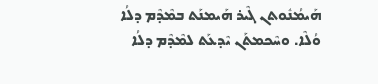ܗܰܝܡܳܢܽܘܬܢ ܓܶܝܪ ܗܰܝܡܢܰܬ ܒܡܶܕܶܡ ܕܠܳܐ ܘܳܠܶܐ. ܘܚܶܟܡܬܰܢ ܝܶܕܥܰܬ ܠܡܶܕܶܡ ܕܠܳܐ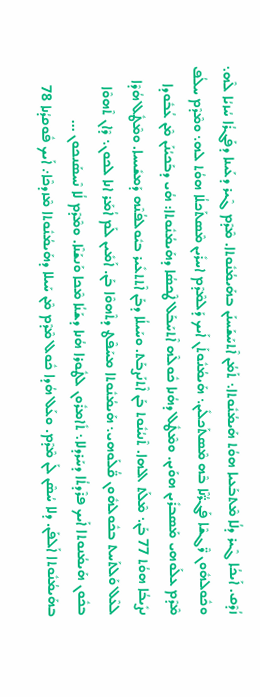ܙܳܕܶܩ. ܐܰܝܟܳܐ ܓܶܝܪ ܕܠܳܐ ܡܶܬܒܰܥܝܐ ܗܘܳܬ ܗܰܝܡܳܢܽܘܬܐ܆ ܬܰܡܳܢ ܐܶܬܚܰܫܰܚܢܰܢ ܒܗܰܝܡܳܢܽܘܬܐ. ܡܶܕܶܡ ܓܶܝܪ ܕܥܰܝܢܐ ܕܦܰܓܪܳܐ ܚܳܙܝܳܐ ܠܶܗ܆ ܘܟܽܘܠܗܽܘܢ ܪ̈ܶܓܫܶܐ ܦܰܓܪ̈ܳܢܶܐ ܒܶܗ ܡܶܣܬܰܟܠܺܝܢ܆ ܗܰܝܡܳܢܽܘܬܰܢ ܐܰܝܟ ܕܰܠܡܶܕܶܡ ܐܚܪܺܝܢ ܡܶܣܬܰܟܠܳܐ ܗܘܳܬ ܠܗ܆ ܘܡܶܕܶܡ ܚܠܳܦ ܡܶܕܶܡ ܥܠܰܘܗܝ ܡܰܣܒܪܺܝܢ ܗܘܰܝܢ. ܘܡܶܛܽܠ ܕܗܳܢܐ ܟܽܘܠܶܗ ܐܶܬܚܰܒܰܠ ܛܶܟܣܳܐ ܕܗܰܝܡܳܢܽܘܬܐ: ܗܳܝ ܕܒܰܟܝܳܢܰܢ ܡܶܢ ܥܳܒܽܘܕܐ ܢܨܺܝܒܳܐ ܗܘܳܬ 77 ܒܰܢ܆ ܡܶܠܰܬ ܐܠܗܐ. ܬܶܢܝܳܢܽܘܬ ܒܰܢ ܐܶܬܢܰܨܒܰܬ. ܘܚܰܝܠܳܐ ܕܒܰܢ ܐܶܬܬܥܺܝܪ ܒܝܽܘܠܦܳܢܶܗ ܕܰܡܫܺܝܚܐ. ܘܡܶܛܽܠ ܗܳܕܶܐ ܠܥܶܠ ܘܰܠܬܰܚܬ ܒܟܽܘܠܗܽܘܢ ܩ̈ܳܠܰܘܗܝ܆ ܗܰܝܡܳܢܽܘܬܐ ܡܚܰܦܶܛ ܕܬܶܗܘܶܐ ܒܰܢ. ܐܰܡܺܝܢ ܠܰܡ ܐܳܡܰܪ ܐܢܐ ܠܟܘܢ܆ ܕܶܐܢ ܬܶܗܘܶܐ ܒܟܽܘܢ ܗܰܝܡܳܢܘܬܐ ܐܰܝܟ ܦܪܶܕܬܳܐ ܕܚܰܪܕܠܐ܆ ܬܺܐܡܪܽܘܢ ܠܛܽܘܪܐ ܗܳܢܐ ܕܫܰܢܳܐ ܡܶܟܐ ܘܰܢܫܰܢܶܐ. ܘܡܶܕܶܡ ܠܳܐ ܢܶܚܣܰܢܟܘܢ ...
ܒܗܰܝܡܳܢܽܘܬܐ ܐܰܠܦܰܢ. ܕܠܐ ܚܳܣܶܢ ܠܰܢ ܡܶܕܶܡ. ܘܥܰܠ ܗܳܕܐ ܟܽܘܠ ܡܶܕܶܡ ܡܶܢ ܚܰܝܠܐ ܕܗܰܝܡܳܢܽܘܬܐ ܡܶܙܕܟܶܐ܇ ܐܰܝܟ ܦܽܘܩܕܳܢܐ 78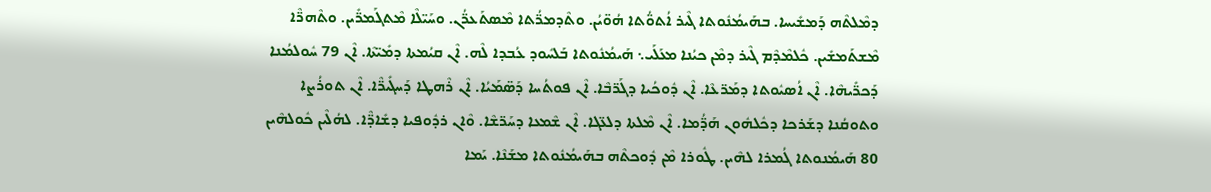ܕܡܶܠܬܶܗ ܕܰܡܫܺܝܚܐ. ܒܗܰܝܡܳܢܽܘܬܐ ܓܶܝܪ ܐܳܬܘ̈ܳܬܐ ܗܳܘ̈ܝܳܢ. ܘܬܶܕܡܪ̈ܳܬܐ ܡܶܣܬܰܥܪ̈ܳܢ. ܘܚܰܝ̈ܠܶܐ ܡܶܬܓܰܡܪ̈ܺܝܢ. ܘܬܶܗܪ̈ܶܐ ܡܶܫܬܰܡܫܺܝܢ. ܟܽܠܡܶܕܶܡ ܓܶܝܪ ܕܡܶܢ ܟܝܳܢܐ ܡܥܰܠܰܝ܆ ܗܰܝܡܳܢܽܘܬܐ ܒܰܠܚܽܘܕ ܥܳܒܕܐ ܠܶܗ. ܐܶܢ ܩܝܳܡܬܐ ܕܡܺܝ̈ܬܶܐ. ܐܶܢ 79 ܚܽܘܠܡܳܢܐ ܕܰܟܪ̈ܺܝܗܶܐ. ܐܶܢ ܐܳܣܝܽܘܬܐ ܕܡܰܪ̈ܥܶܐ. ܐܶܢ ܕܽܘܟܳܝܐ ܕܓܰܪ̈ܒܶܐ. ܐܶܢ ܦܘܬܳܚܐ ܕܰܣ̈ܡܰܝܳܐ. ܐܶܢ ܪܶܗܛܐ ܕܰܚܓܺܝܪ̈ܶܐ. ܐܶܢ ܬܘܪܳܨܐ ܘܬܘܩܳܢܐ ܕܫܰܪܟܐ ܕܟܽܠܗܽܘܢ ܗܰܕ̈ܳܡܐ. ܐܶܢ ܡܶܠܬܐ ܕܠܥ̈ܓܐ. ܐܶܢ ܫܶܡܥܐ ܕܚܰܪ̈ܫܶܐ. ܘܶܐܢ ܪܕܽܘܦܝܐ ܕܫܺܐܕ̈ܶܐ. ܠܗܳܠܶܝܢ ܟܽܘܠܗܶܝܢ 80 ܗܰܝܡܳܢܘܬܐ ܓܳܡܪܐ ܠܗܶܝܢ. ܛܽܘܪܐ ܡܶܢ ܕܽܘܟܬܶܗ ܒܗܰܝܡܳܢܽܘܬܐ ܡܫܰܢܶܐ. ܝܰܡܐ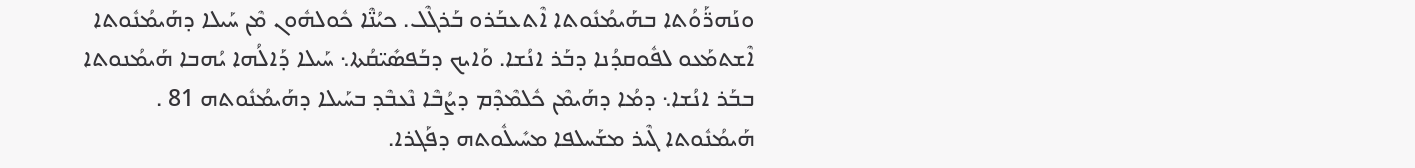ܘܢܰܗܪ̈ܰܘܳܬܐ ܒܗܰܝܡܳܢܽܘܬܐ ܐܶܬܥܒܰܪܘ ܒܰܪܓܶܠ. ܟܝܳܢ̈ܶܐ ܟܽܘܠܗܽܘܢ ܡܶܢ ܚܰܝܠܐ ܕܗܰܝܡܳܢܽܘܬܐ ܐܶܫܬܡܰܥܘ ܠܦܽܘܩܕܳܢܐ ܕܒܰܪ ܐܢܳܫܐ. ܘܰܐܝܟ ܕܒܰܦܣܺܝ̈ܩܳܬܐ܆ ܚܰܝܠܐ ܕܰܐܠܳܗܐ ܝܳܗܒܐ ܗܰܝܡܳܢܘܬܐ ܒܒܰܪ ܐܢܳܫܐ܆ ܕܡܳܐ ܕܗܰܝܡܶܢ ܟܽܠܡܶܕܶܡ ܕܨܳܒܶܐ ܢܶܥܒܶܕ ܒܚܰܝܠܐ ܕܗܰܝܡܳܢܽܘܬܗ 81 . ܗܰܝܡܳܢܽܘܬܐ ܓܶܝܪ ܡܫܰܚܠܦܐ ܡܚܺܝܠܽܘܬܗ ܕܦܰܓܪܐ.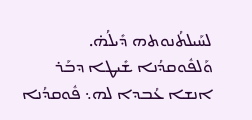ܠܚܰܝܠܬܳܢܘܬܗ ܕܺܝܠܳܗ̇. ܘܰܠܦܽܘܩܕܳܢܐ ܫܺܝܛܐ ܕܒܰܪ ܐܢܫܐ ܥܳܒܕܐ ܠܗ܆ ܦܽܘܩܕܳܢܐ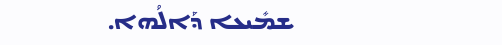ܫܡܺܝܥܐ ܕܰܐܠܳܗܐ.